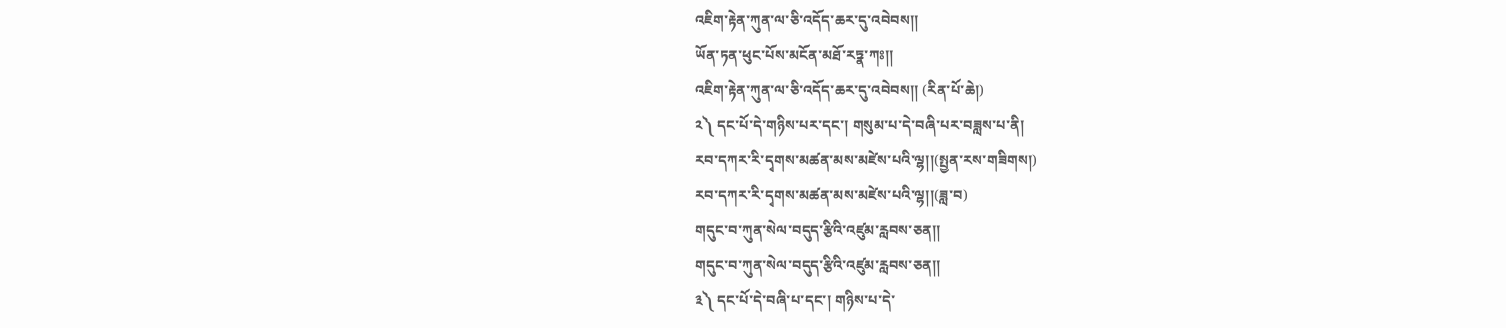འཇིག་རྟེན་ཀུན་ལ་ཅི་འདོད་ཆར་དུ་འབེབས།།
ཡོན་ཏན་ཕུང་པོས་མངོན་མཐོ་རཏྣ་ཀཿ།།
འཇིག་རྟེན་ཀུན་ལ་ཅི་འདོད་ཆར་དུ་འབེབས།། (རིན་པོ་ཆེ།)
༢༽ དང་པོ་དེ་གཉིས་པར་དང་། གསུམ་པ་དེ་བཞི་པར་བཟླས་པ་ནི།
རབ་དཀར་རི་དྭགས་མཚན་མས་མཛེས་པའི་ལྷ།།(སྤྱན་རས་གཟིགས།)
རབ་དཀར་རི་དྭགས་མཚན་མས་མཛེས་པའི་ལྷ།།(ཟླ་བ)
གདུང་བ་ཀུན་སེལ་བདུད་རྩིའི་འཛུམ་རླབས་ཅན།།
གདུང་བ་ཀུན་སེལ་བདུད་རྩིའི་འཛུམ་རླབས་ཅན།།
༣༽ དང་པོ་དེ་བཞི་པ་དང་། གཉིས་པ་དེ་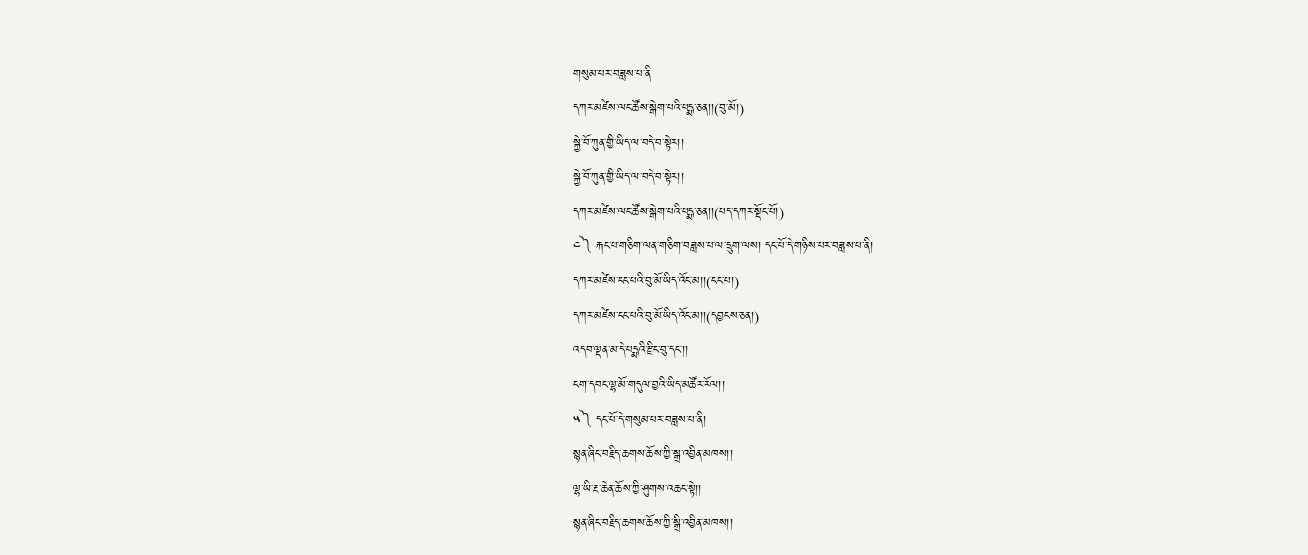གསུམ་པར་བཟླས་པ་ནི
དཀར་མཛེས་ལང་ཚོས་སྒེག་པའི་པདྨ་ཅན།།(བུ་མོ།)
སྐྱེ་བོ་ཀུན་གྱི་ཡིད་ལ་བདེ་བ་སྟེར།།
སྐྱེ་བོ་ཀུན་གྱི་ཡིད་ལ་བདེ་བ་སྟེར།།
དཀར་མཛེས་ལང་ཚོས་སྒེག་པའི་པདྨ་ཅན།།(པད་དཀར་སྡོང་པོ།)
༤༽ རྐང་པ་གཅིག་ལན་གཅིག་བཟླས་པ་ལ་དྲུག་ལས། དང་པོ་དེ་གཉིས་པར་བཟླས་པ་ནི།
དཀར་མཛེས་ངང་པའི་བུ་མོ་ཡིད་འོང་མ།།(ངང་པ།)
དཀར་མཛེས་ངང་པའི་བུ་མོ་ཡིད་འོང་མ།།(དབྱངས་ཅན།)
འདབ་ལྡན་མ་དེ་པདྨའི་རྫིང་བུ་དང་།།
ངག་དབང་ལྷ་མོ་གདུལ་བྱའི་ཡིད་མཚོར་རོལ།།
༥༽ དང་པོ་དེ་གསུམ་པར་བཟླས་པ་ནི།
སྙན་ཞིང་བརྗིད་ཆགས་ཆོས་ཀྱི་སྒྲ་འབྱིན་མཁས།།
ལྷ་ཡི་རྔ་ཆེན་ཆོས་ཀྱི་ཤུགས་འཆང་སྟེ།།
སྙན་ཞིང་བརྗིད་ཆགས་ཆོས་ཀྱི་སྒྲི་འབྱིན་མཁས།།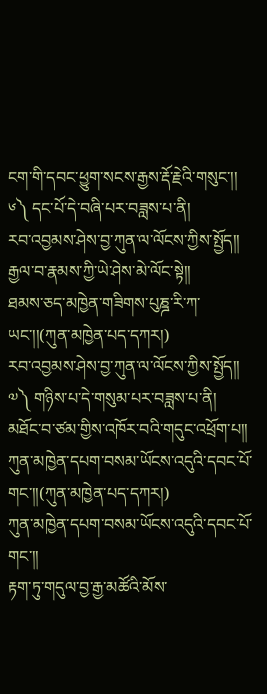ངག་གི་དབང་ཕྱུག་སངས་རྒྱས་རྡོ་རྗེའི་གསུང་།།
༦༽ དང་པོ་དེ་བཞི་པར་བཟླས་པ་ནི།
རབ་འབྱམས་ཤེས་བྱ་ཀུན་ལ་ལོངས་ཀྱིས་སྤྱོད།།
རྒྱལ་བ་རྣམས་ཀྱི་ཡེ་ཤེས་མེ་ལོང་སྟེ།།
ཐམས་ཅད་མཁྱེན་གཟིགས་པུཎྜ་རི་ཀ་ཡང་།།(ཀུན་མཁྱེན་པད་དཀར།)
རབ་འབྱམས་ཤེས་བྱ་ཀུན་ལ་ལོངས་ཀྱིས་སྤྱོད།།
༧༽ གཉིས་པ་དེ་གསུམ་པར་བཟླས་པ་ནི།
མཐོང་བ་ཙམ་གྱིས་འཁོར་བའི་གདུང་འཕྲོག་པ།།
ཀུན་མཁྱེན་དཔག་བསམ་ཡོངས་འདུའི་དབང་པོ་གང་།།(ཀུན་མཁྱེན་པད་དཀར།)
ཀུན་མཁྱེན་དཔག་བསམ་ཡོངས་འདུའི་དབང་པོ་གང་།།
རྟག་ཏུ་གདུལ་བྱ་རྒྱ་མཚོའི་མོས་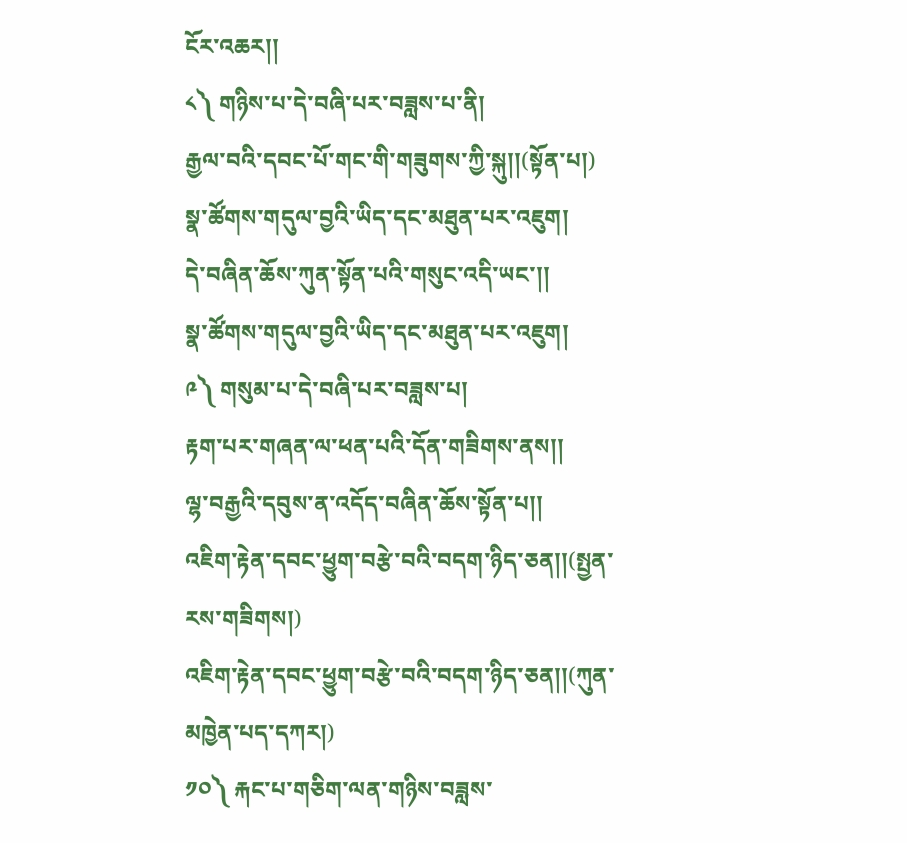ངོར་འཆར།།
༨༽ གཉིས་པ་དེ་བཞི་པར་བཟླས་པ་ནི།
རྒྱལ་བའི་དབང་པོ་གང་གི་གཟུགས་ཀྱི་སྐུ།།(སྟོན་པ།)
སྣ་ཚོགས་གདུལ་བྱའི་ཡིད་དང་མཐུན་པར་འཇུག།
དེ་བཞིན་ཆོས་ཀུན་སྟོན་པའི་གསུང་འདི་ཡང་།།
སྣ་ཚོགས་གདུལ་བྱའི་ཡིད་དང་མཐུན་པར་འཇུག།
༩༽ གསུམ་པ་དེ་བཞི་པར་བཟླས་པ།
རྟག་པར་གཞན་ལ་ཕན་པའི་དོན་གཟིགས་ནས།།
ལྷ་བརྒྱའི་དབུས་ན་འདོད་བཞིན་ཆོས་སྟོན་པ།།
འཇིག་རྟེན་དབང་ཕྱུག་བརྩེ་བའི་བདག་ཉིད་ཅན།།(སྤྱན་རས་གཟིགས།)
འཇིག་རྟེན་དབང་ཕྱུག་བརྩེ་བའི་བདག་ཉིད་ཅན།།(ཀུན་མཁྱེན་པད་དཀར།)
༡༠༽ རྐང་པ་གཅིག་ལན་གཉིས་བཟླས་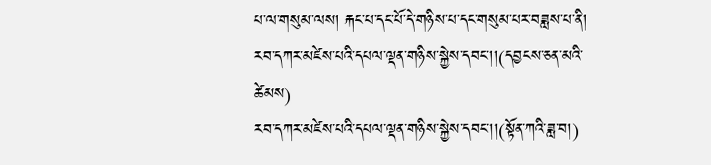པ་ལ་གསུམ་ལས། རྐང་པ་དང་པོ་དེ་གཉིས་པ་དང་གསུམ་པར་བཟླས་པ་ནི།
རབ་དཀར་མཛེས་པའི་དཔལ་ལྡན་གཉིས་སྐྱེས་དབང་།།(དབྱངས་ཅན་མའི་ཚེམས)
རབ་དཀར་མཛེས་པའི་དཔལ་ལྡན་གཉིས་སྐྱེས་དབང་།།(སྟོན་ཀའི་ཟླ་བ།)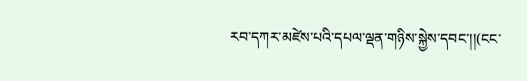རབ་དཀར་མཛེས་པའི་དཔལ་ལྡན་གཉིས་སྐྱེས་དབང་།།(ངང་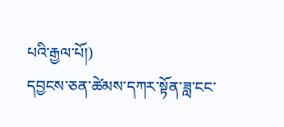པའི་རྒྱལ་པོ།)
དབྱངས་ཅན་ཚེམས་དཀར་སྟོན་ཟླ་ངང་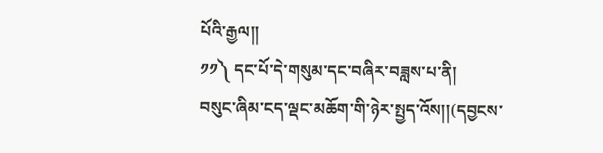པོའི་རྒྱལ།།
༡༡༽ དང་པོ་དེ་གསུམ་དང་བཞིར་བཟླས་པ་ནི།
བསུང་ཞིམ་ངད་ལྡང་མཆོག་གི་ཉེར་སྤྱད་འོས།།(དབྱངས་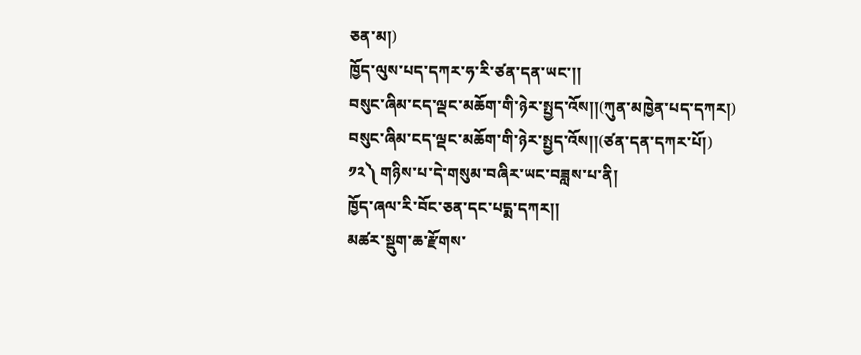ཅན་མ།)
ཁྱོད་ལུས་པད་དཀར་ཧ་རི་ཙན་དན་ཡང་།།
བསུང་ཞིམ་ངད་ལྡང་མཆོག་གི་ཉེར་སྤྱད་འོས།།(ཀུན་མཁྱེན་པད་དཀར།)
བསུང་ཞིམ་ངད་ལྡང་མཆོག་གི་ཉེར་སྤྱད་འོས།།(ཙན་དན་དཀར་པོ།)
༡༢༽ གཉིས་པ་དེ་གསུམ་བཞིར་ཡང་བཟླས་པ་ནི།
ཁྱོད་ཞལ་རི་བོང་ཅན་དང་པདྨ་དཀར།།
མཚར་སྡུག་ཆ་རྫོགས་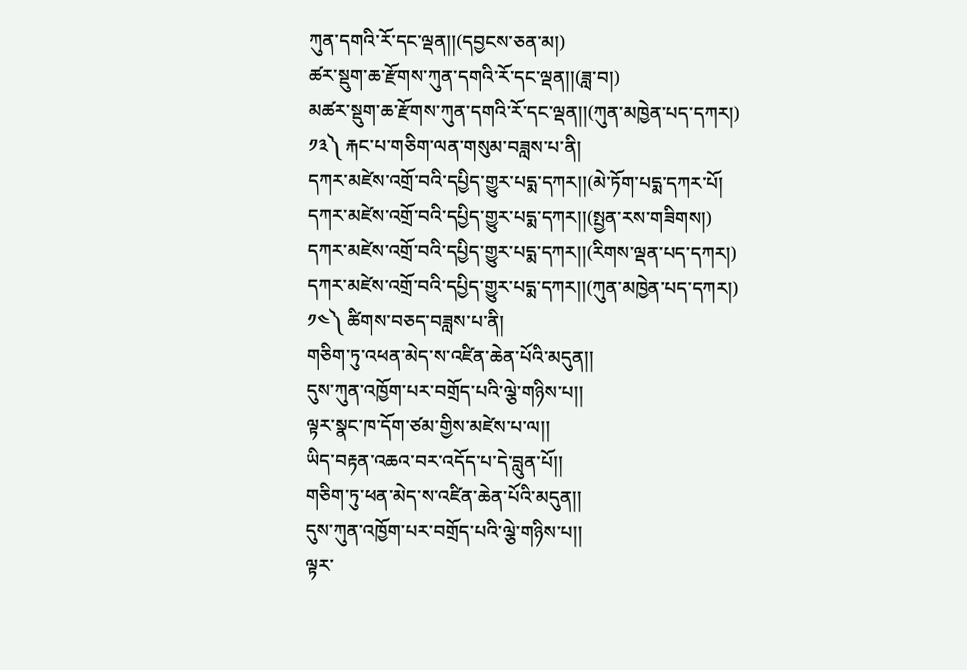ཀུན་དགའི་རོ་དང་ལྡན།།(དབྱངས་ཅན་མ།)
ཚར་སྡུག་ཆ་རྫོགས་ཀུན་དགའི་རོ་དང་ལྡན།།(ཟླ་བ།)
མཚར་སྡུག་ཆ་རྫོགས་ཀུན་དགའི་རོ་དང་ལྡན།།(ཀུན་མཁྱེན་པད་དཀར།)
༡༣༽ རྐང་པ་གཅིག་ལན་གསུམ་བཟླས་པ་ནི།
དཀར་མཛེས་འགྲོ་བའི་དཔྱིད་གྱུར་པདྨ་དཀར།།(མེ་ཏོག་པདྨ་དཀར་པོ།
དཀར་མཛེས་འགྲོ་བའི་དཔྱིད་གྱུར་པདྨ་དཀར།།(སྤྱན་རས་གཟིགས།)
དཀར་མཛེས་འགྲོ་བའི་དཔྱིད་གྱུར་པདྨ་དཀར།།(རིགས་ལྡན་པད་དཀར།)
དཀར་མཛེས་འགྲོ་བའི་དཔྱིད་གྱུར་པདྨ་དཀར།།(ཀུན་མཁྱེན་པད་དཀར།)
༡༤༽ ཚིགས་བཅད་བཟླས་པ་ནི།
གཅིག་ཏུ་འཕན་མེད་ས་འཛིན་ཆེན་པོའི་མདུན།།
དུས་ཀུན་འཁྱོག་པར་བགྲོད་པའི་ལྕེ་གཉིས་པ།།
ལྟར་སྣང་ཁ་དོག་ཙམ་གྱིས་མཛེས་པ་ལ།།
ཡིད་བརྟན་འཆའ་བར་འདོད་པ་དེ་བླུན་པོ།།
གཅིག་ཏུ་ཕན་མེད་ས་འཛིན་ཆེན་པོའི་མདུན།།
དུས་ཀུན་འཁྱོག་པར་བགྲོད་པའི་ལྕེ་གཉིས་པ།།
ལྟར་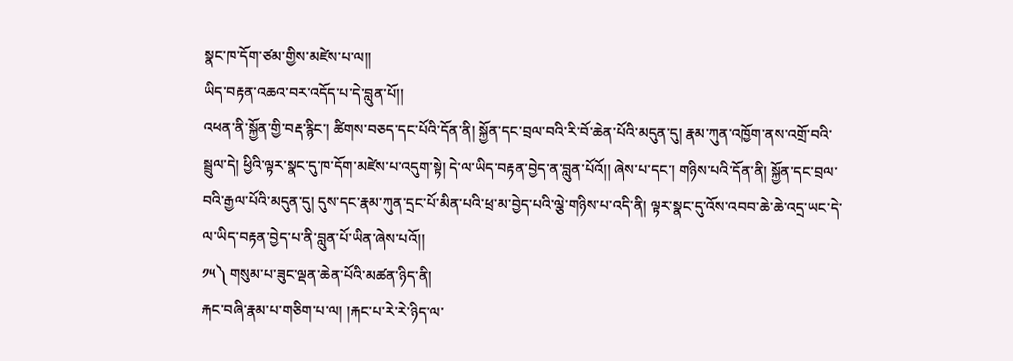སྣང་ཁ་དོག་ཙམ་གྱིས་མཛེས་པ་ལ།།
ཡིད་བརྟན་འཆའ་བར་འདོད་པ་དེ་བླུན་པོ།།
འཕན་ནི་སྐྱོན་གྱི་བརྡ་རྙིང་། ཚིགས་བཅད་དང་པོའི་དོན་ནི། སྐྱོན་དང་བྲལ་བའི་རི་བོ་ཆེན་པོའི་མདུན་དུ། རྣམ་ཀུན་འཁྱོག་ནས་འགྲོ་བའི་སྦྲུལ་དེ། ཕྱིའི་ལྟར་སྣང་དུ་ཁ་དོག་མཛེས་པ་འདུག་སྟེ། དེ་ལ་ཡིད་བརྟན་བྱེད་ན་བླུན་པོའོ།། ཞེས་པ་དང་། གཉིས་པའི་དོན་ནི། སྐྱོན་དང་བྲལ་བའི་རྒྱལ་པོའི་མདུན་དུ། དུས་དང་རྣམ་ཀུན་དྲང་པོ་མིན་པའི་ཕྲ་མ་བྱེད་པའི་ལྕེ་གཉིས་པ་འདི་ནི། ལྟར་སྣང་དུ་འོས་འབབ་ཆེ་ཆེ་འདྲ་ཡང་དེ་ལ་ཡིད་བརྟན་བྱེད་པ་ནི་བླུན་པོ་ཡིན་ཞེས་པའོ།།
༡༥༽ གསུམ་པ་ཟུང་ལྡན་ཆེན་པོའི་མཚན་ཉིད་ནི།
རྐང་བཞི་རྣམ་པ་གཅིག་པ་ལ། །རྐང་པ་རེ་རེ་ཉིད་ལ་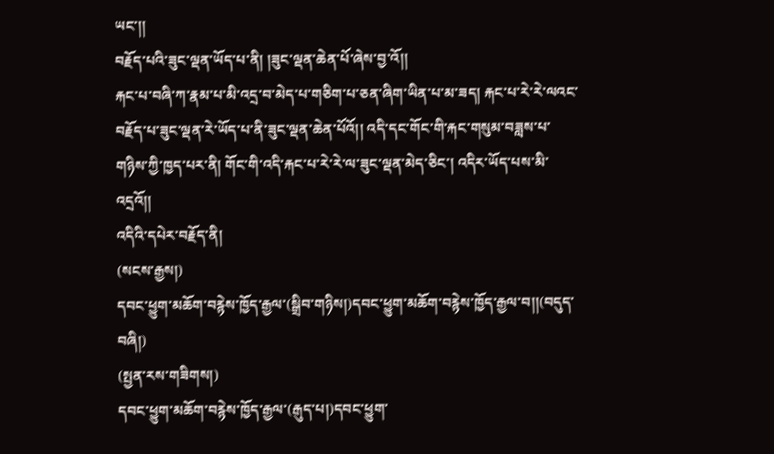ཡང་།།
བརྗོད་པའི་ཟུང་ལྡན་ཡོད་པ་ནི། །ཟུང་ལྡན་ཆེན་པོ་ཞེས་བྱ་འོ།།
རྐང་པ་བཞི་ཀ་རྣམ་པ་མི་འདྲ་བ་མེད་པ་གཅིག་པ་ཅན་ཞིག་ཡིན་པ་མ་ཟད། རྐང་པ་རེ་རེ་ལའང་བརྗོད་པ་ཟུང་ལྡན་རེ་ཡོད་པ་ནི་ཟུང་ལྡན་ཆེན་པོའོ།། འདི་དང་གོང་གི་རྐང་གསུམ་བཟླས་པ་གཉིས་ཀྱི་ཁྱད་པར་ནི། གོང་གི་འདི་རྐང་པ་རེ་རེ་ལ་ཟུང་ལྡན་མེད་ཅིང་། འདིར་ཡོད་པས་མི་འདྲའོ།།
འདིའི་དཔེར་བརྗོད་ནི།
(སངས་རྒྱས།)
དབང་ཕྱུག་མཆོག་བརྙེས་ཁྱོད་རྒྱལ་(སྒྲིབ་གཉིས།)དབང་ཕྱུག་མཆོག་བརྙེས་ཁྱོད་རྒྱལ་བ།།(བདུད་བཞི།)
(སྤྱན་རས་གཟིགས།)
དབང་ཕྱུག་མཆོག་བརྙེས་ཁྱོད་རྒྱལ་(རྒུད་པ།)དབང་ཕྱུག་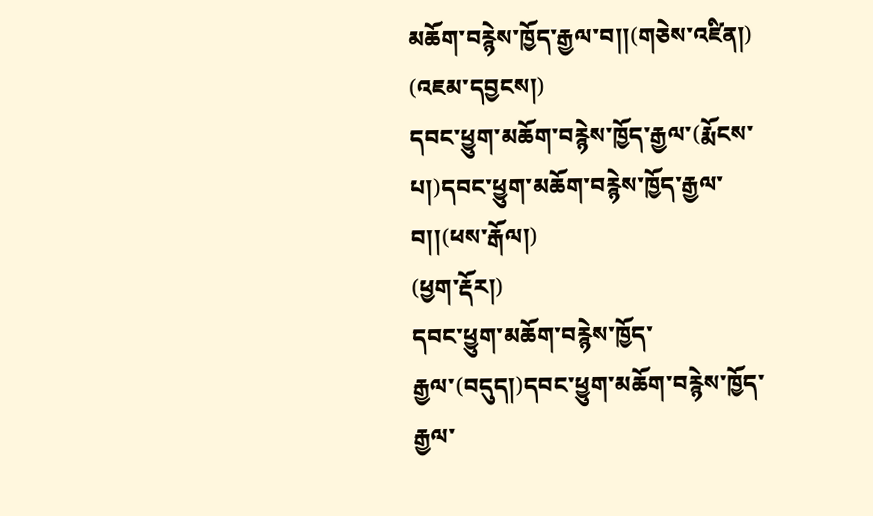མཆོག་བརྙེས་ཁྱོད་རྒྱལ་བ།།(གཅེས་འཛིན།)
(འཇམ་དབྱངས།)
དབང་ཕྱུག་མཆོག་བརྙེས་ཁྱོད་རྒྱལ་(རྨོངས་པ།)དབང་ཕྱུག་མཆོག་བརྙེས་ཁྱོད་རྒྱལ་བ།།(ཕས་རྒོལ།)
(ཕྱག་རྡོར།)
དབང་ཕྱུག་མཆོག་བརྙེས་ཁྱོད་རྒྱལ་(བདུད།)དབང་ཕྱུག་མཆོག་བརྙེས་ཁྱོད་རྒྱལ་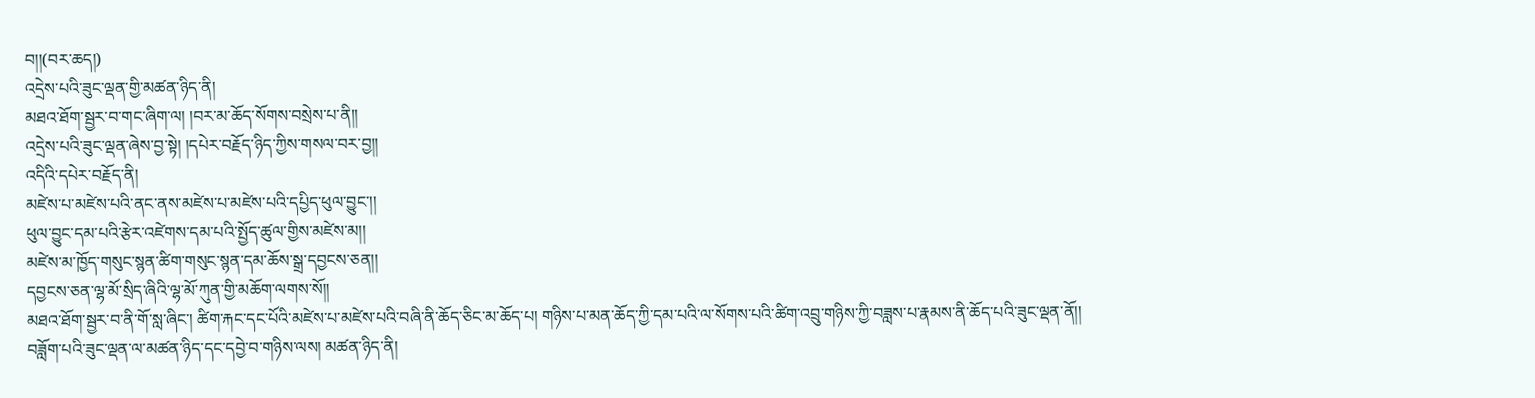བ།།(བར་ཆད།)
འདྲེས་པའི་ཟུང་ལྡན་གྱི་མཚན་ཉིད་ནི།
མཐའ་ཐོག་སྦྱར་བ་གང་ཞིག་ལ། །བར་མ་ཆོད་སོགས་བསྲེས་པ་ནི།།
འདྲེས་པའི་ཟུང་ལྡན་ཞེས་བྱ་སྟེ། །དཔེར་བརྗོད་ཉིད་ཀྱིས་གསལ་བར་བྱ།།
འདིའི་དཔེར་བརྗོད་ནི།
མཛེས་པ་མཛེས་པའི་ནང་ནས་མཛེས་པ་མཛེས་པའི་དཔྱིད་ཕུལ་བྱུང་།།
ཕུལ་བྱུང་དམ་པའི་རྩེར་འཛེགས་དམ་པའི་སྤྱོད་ཚུལ་གྱིས་མཛེས་མ།།
མཛེས་མ་ཁྱོད་གསུང་སྙན་ཚིག་གསུང་སྙན་དམ་ཆོས་སྒྲ་དབྱངས་ཅན།།
དབྱངས་ཅན་ལྷ་མོ་སྲིད་ཞིའི་ལྷ་མོ་ཀུན་གྱི་མཆོག་ལགས་སོ།།
མཐའ་ཐོག་སྦྱར་བ་ནི་གོ་སླ་ཞིང་། ཚིག་རྐང་དང་པོའི་མཛེས་པ་མཛེས་པའི་བཞི་ནི་ཆོད་ཅིང་མ་ཆོད་པ། གཉིས་པ་མན་ཆོད་ཀྱི་དམ་པའི་ལ་སོགས་པའི་ཚིག་འབྲུ་གཉིས་ཀྱི་བཟླས་པ་རྣམས་ནི་ཆོད་པའི་ཟུང་ལྡན་ནོ།།
བཟློག་པའི་ཟུང་ལྡན་ལ་མཚན་ཉིད་དང་དབྱེ་བ་གཉིས་ལས། མཚན་ཉིད་ནི།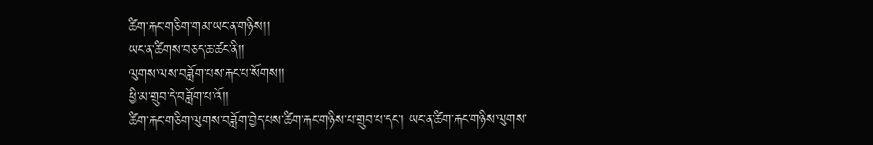ཚིག་རྐང་གཅིག་གམ་ཡང་ན་གཉིས།།
ཡང་ན་ཚིགས་བཅད་ཆ་ཚང་ནི།།
ལུགས་ལས་བཟློག་པས་རྐང་པ་སོགས།།
ཕྱི་མ་གྲུབ་དེ་བཟློག་པ་འོ།།
ཚིག་རྐང་གཅིག་ལུགས་བཟློག་བྱེད་པས་ཚིག་རྐང་གཉིས་པ་གྲུབ་པ་དང་། ཡང་ན་ཚིག་རྐང་གཉིས་ལུགས་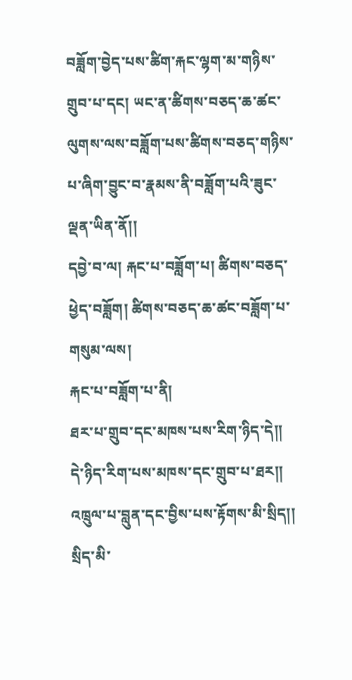བཟློག་བྱེད་པས་ཚིག་རྐང་ལྷག་མ་གཉིས་གྲུབ་པ་དང། ཡང་ན་ཚིགས་བཅད་ཆ་ཚང་ལུགས་ལས་བཟློག་པས་ཚིགས་བཅད་གཉིས་པ་ཞིག་བྱུང་བ་རྣམས་ནི་བཟློག་པའི་ཟུང་ལྡན་ཡིན་ནོ།།
དབྱེ་བ་ལ། རྐང་པ་བཟློག་པ། ཚིགས་བཅད་ཕྱེད་བཟློག། ཚིགས་བཅད་ཆ་ཚང་བཟློག་པ་གསུམ་ལས།
རྐང་པ་བཟློག་པ་ནི།
ཐར་པ་གྲུབ་དང་མཁས་པས་རིག་ཉིད་དེ།།
དེ་ཉིད་རིག་པས་མཁས་དང་གྲུབ་པ་ཐར།།
འཁྲུལ་པ་བླུན་དང་བྱིས་པས་རྟོགས་མི་སྲིད།།
སྲིད་མི་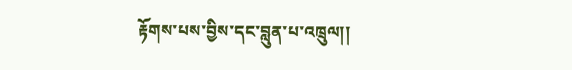རྟོགས་པས་བྱིས་དང་བླུན་པ་འཁྲུལ།།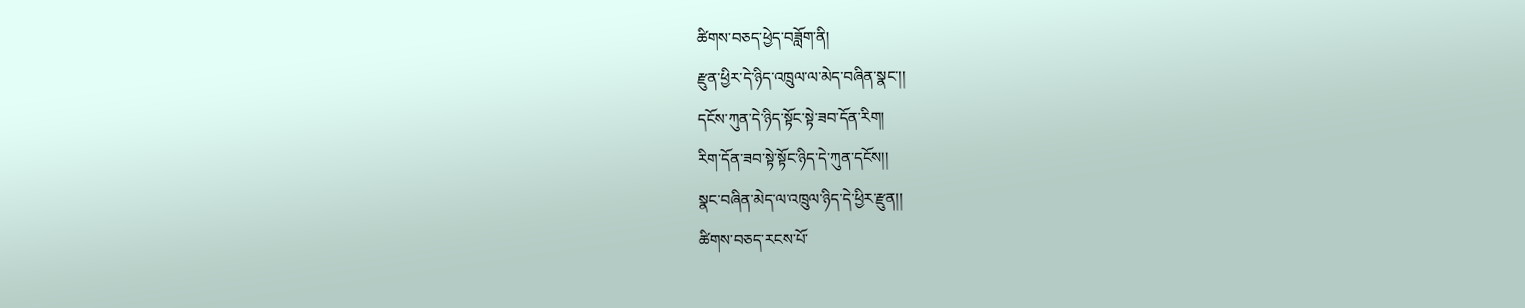ཚིགས་བཅད་ཕྱེད་བཟློག་ནི།
རྫུན་ཕྱིར་དེ་ཉིད་འཁྲུལ་ལ་མེད་བཞིན་སྣང་།།
དངོས་ཀུན་དེ་ཉིད་སྟོང་སྟེ་ཟབ་དོན་རིག།
རིག་དོན་ཟབ་སྟེ་སྟོང་ཉིད་དེ་ཀུན་དངོས།།
སྣང་བཞིན་མེད་ལ་འཁྲུལ་ཉིད་དེ་ཕྱིར་རྫུན།།
ཚིགས་བཅད་རངས་པོ་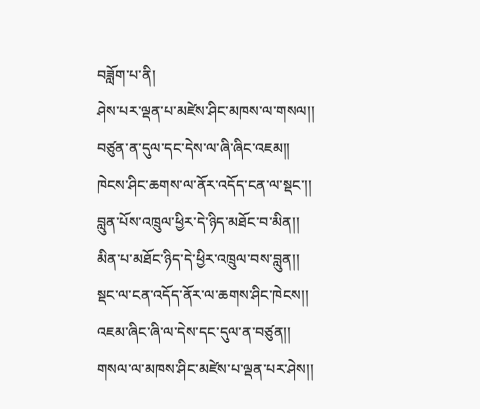བཟློག་པ་ནི།
ཤེས་པར་ལྡན་པ་མཛེས་ཤིང་མཁས་ལ་གསལ།།
བཙུན་ན་དུལ་དང་དེས་ལ་ཞི་ཞིང་འཇམ།།
ཁེངས་ཤིང་ཆགས་ལ་ནོར་འདོད་ངན་ལ་སྡང་།།
བླུན་པོས་འཁྲུལ་ཕྱིར་དེ་ཉིད་མཐོང་བ་མིན།།
མིན་པ་མཐོང་ཉིད་དེ་ཕྱིར་འཁྲུལ་བས་བླུན།།
སྡང་ལ་ངན་འདོད་ནོར་ལ་ཆགས་ཤིང་ཁེངས།།
འཇམ་ཞིང་ཞི་ལ་དེས་དང་དུལ་ན་བཙུན།།
གསལ་ལ་མཁས་ཤིང་མཛེས་པ་ལྡན་པར་ཤེས།།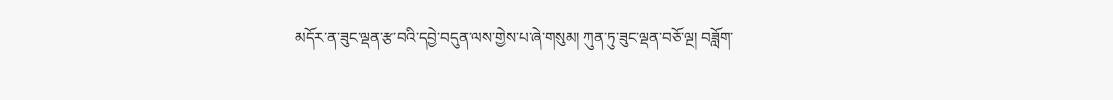མདོར་ན་ཟུང་ལྡན་རྩ་བའི་དབྱེ་བདུན་ལས་གྱེས་པ་ཞེ་གསུམ། ཀུན་ཏུ་ཟུང་ལྡན་བཅོ་ལྔ། བཟློག་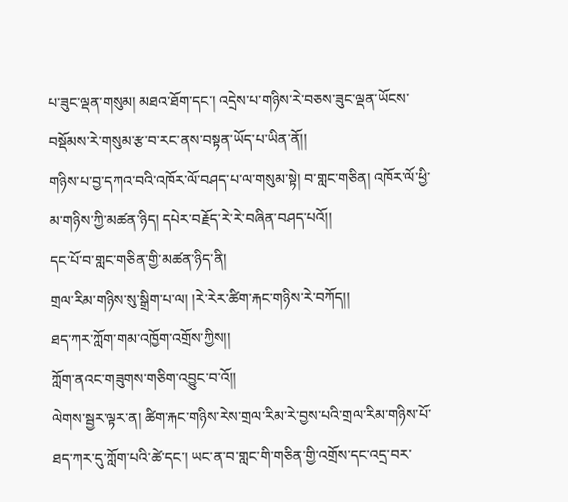པ་ཟུང་ལྡན་གསུམ། མཐའ་ཐོག་དང་། འདྲེས་པ་གཉིས་རེ་བཅས་ཟུང་ལྡན་ཡོངས་བསྡོམས་རེ་གསུམ་རྩ་བ་རང་ནས་བསྟན་ཡོད་པ་ཡིན་ནོ།།
གཉིས་པ་བྱ་དཀའ་བའི་འཁོར་ལོ་བཤད་པ་ལ་གསུམ་སྟེ། བ་གླང་གཅིན། འཁོར་ལོ་ཕྱི་མ་གཉིས་ཀྱི་མཚན་ཉིད། དཔེར་བརྗོད་རེ་རེ་བཞིན་བཤད་པའོ།།
དང་པོ་བ་གླང་གཅིན་གྱི་མཚན་ཉིད་ནི།
གྲལ་རིམ་གཉིས་སུ་སྒྲིག་པ་ལ། །རེ་རེར་ཚིག་རྐང་གཉིས་རེ་བཀོད།།
ཐད་ཀར་ཀློག་གམ་འཁྱོག་འགྲོས་ཀྱིས།།
ཀློག་ནའང་གཟུགས་གཅིག་འབྱུང་བ་འོ།།
ལེགས་སྦྱར་ལྟར་ན། ཚིག་རྐང་གཉིས་རེས་གྲལ་རིམ་རེ་བྱས་པའི་གྲལ་རིམ་གཉིས་པོ་ཐད་ཀར་དུ་ཀློག་པའི་ཚེ་དང་། ཡང་ན་བ་གླང་གི་གཅིན་གྱི་འགྲོས་དང་འདྲ་བར་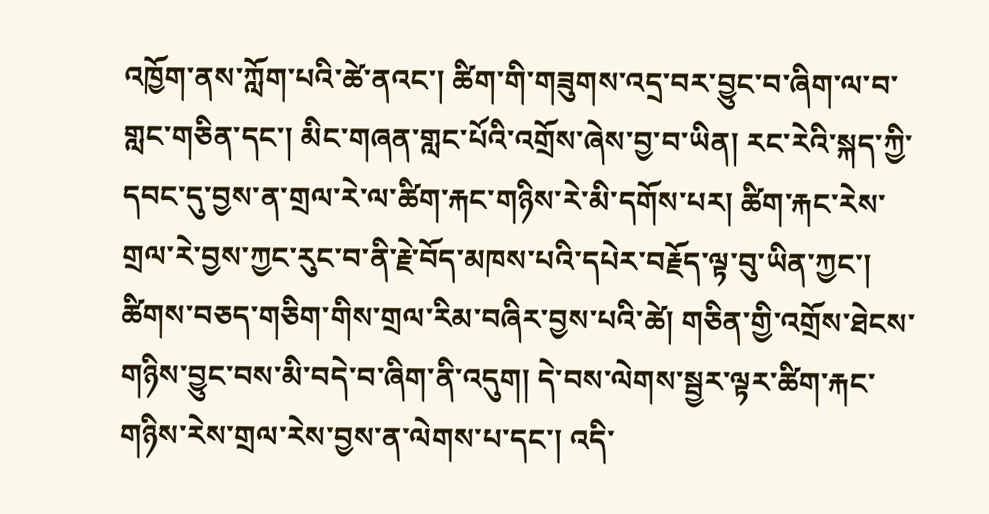འཁྱོག་ནས་ཀློག་པའི་ཚེ་ནའང་། ཚིག་གི་གཟུགས་འདྲ་བར་བྱུང་བ་ཞིག་ལ་བ་གླང་གཅིན་དང་། མིང་གཞན་གླང་པོའི་འགྲོས་ཞེས་བྱ་བ་ཡིན། རང་རེའི་སྐད་ཀྱི་དབང་དུ་བྱས་ན་གྲལ་རེ་ལ་ཚིག་རྐང་གཉིས་རེ་མི་དགོས་པར། ཚིག་རྐང་རེས་གྲལ་རེ་བྱས་ཀྱང་རུང་བ་ནི་རྗེ་བོད་མཁས་པའི་དཔེར་བརྗོད་ལྟ་བུ་ཡིན་ཀྱང་། ཚིགས་བཅད་གཅིག་གིས་གྲལ་རིམ་བཞིར་བྱས་པའི་ཚེ། གཅིན་གྱི་འགྲོས་ཐེངས་གཉིས་བྱུང་བས་མི་བདེ་བ་ཞིག་ནི་འདུག། དེ་བས་ལེགས་སྦྱར་ལྟར་ཚིག་རྐང་གཉིས་རེས་གྲལ་རེས་བྱས་ན་ལེགས་པ་དང་། འདི་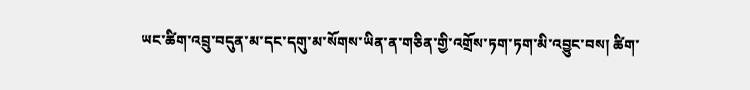ཡང་ཚིག་འབྲུ་བདུན་མ་དང་དགུ་མ་སོགས་ཡིན་ན་གཅིན་གྱི་འགྲོས་ཏག་ཏག་མི་འབྱུང་བས། ཚིག་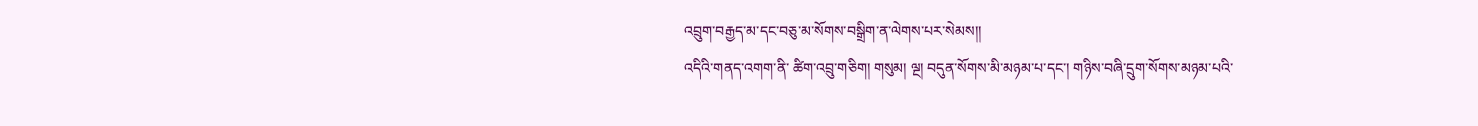འབྲུག་བརྒྱད་མ་དང་བཅུ་མ་སོགས་བསྒྲིག་ན་ལེགས་པར་སེམས།།
འདིའི་གནད་འགག་ནི་ ཚིག་འབྲུ་གཅིག། གསུམ། ལྔ། བདུན་སོགས་མི་མཉམ་པ་དང་། གཉིས་བཞི་དྲུག་སོགས་མཉམ་པའི་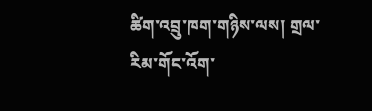ཚིག་འབྲུ་ཁག་གཉིས་ལས། གྲལ་རིམ་གོང་འོག་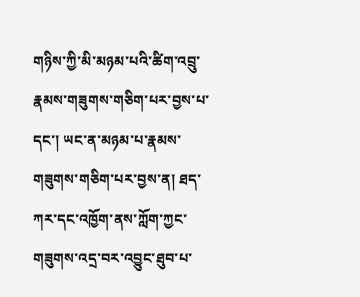གཉིས་ཀྱི་མི་མཉམ་པའི་ཚིག་འབྲུ་རྣམས་གཟུགས་གཅིག་པར་བྱས་པ་དང་། ཡང་ན་མཉམ་པ་རྣམས་གཟུགས་གཅིག་པར་བྱས་ན། ཐད་ཀར་དང་འཁྱོག་ནས་ཀློག་ཀྱང་གཟུགས་འདྲ་བར་འབྱུང་ཐུབ་པ་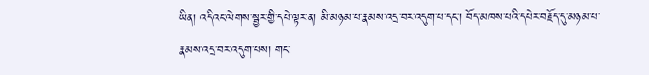ཡིན། འདིའང་ལེགས་སྦྱར་གྱི་དཔེ་ལྟར་ན། མི་མཉམ་པ་རྣམས་འདྲ་བར་འདུག་པ་དང་། བོད་མཁས་པའི་དཔེར་བརྗོད་དུ་མཉམ་པ་རྣམས་འདྲ་བར་འདུག་པས། གང་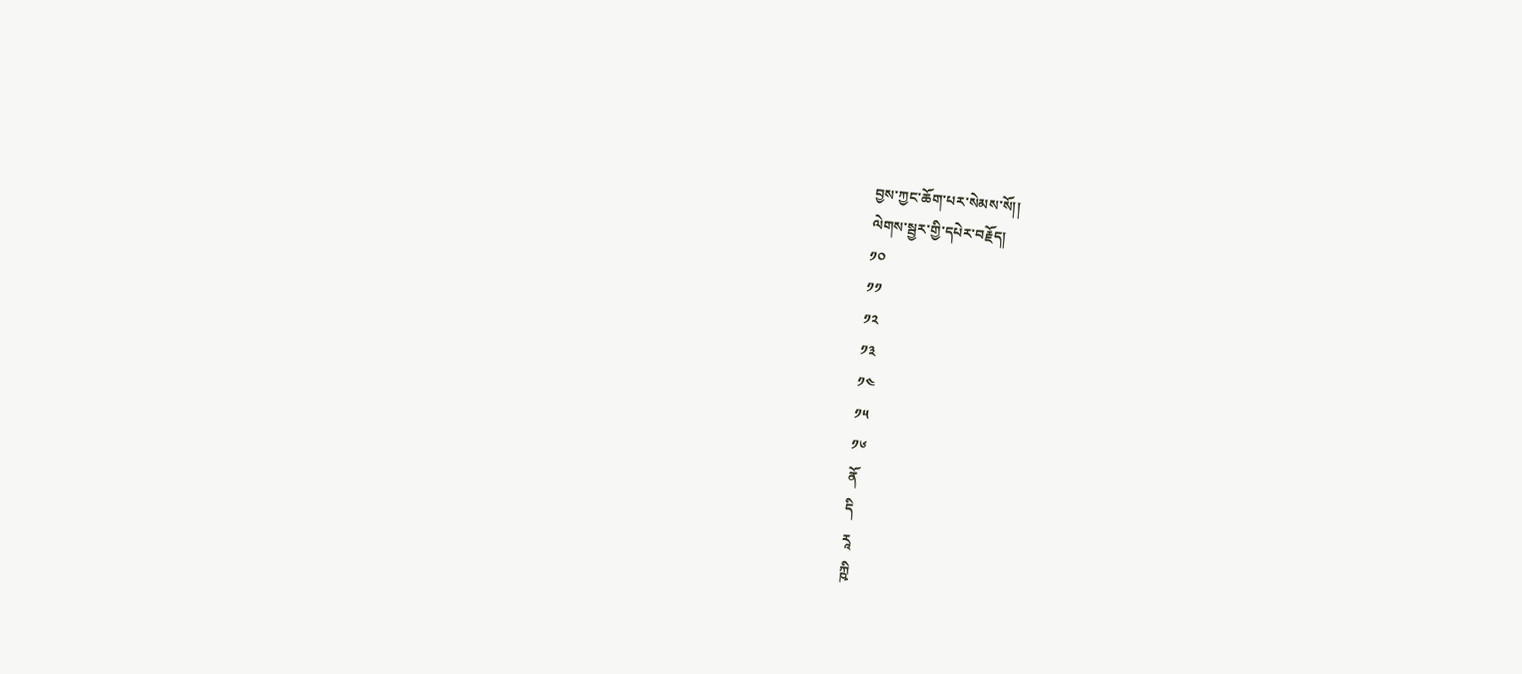བྱས་ཀྱང་ཆོག་པར་སེམས་སོ།།
ལེགས་སྦྱར་གྱི་དཔེར་བརྗོད།
༡༠
༡༡
༡༢
༡༣
༡༤
༡༥
༡༦
ནོ
དི
རཱ
ཀྵི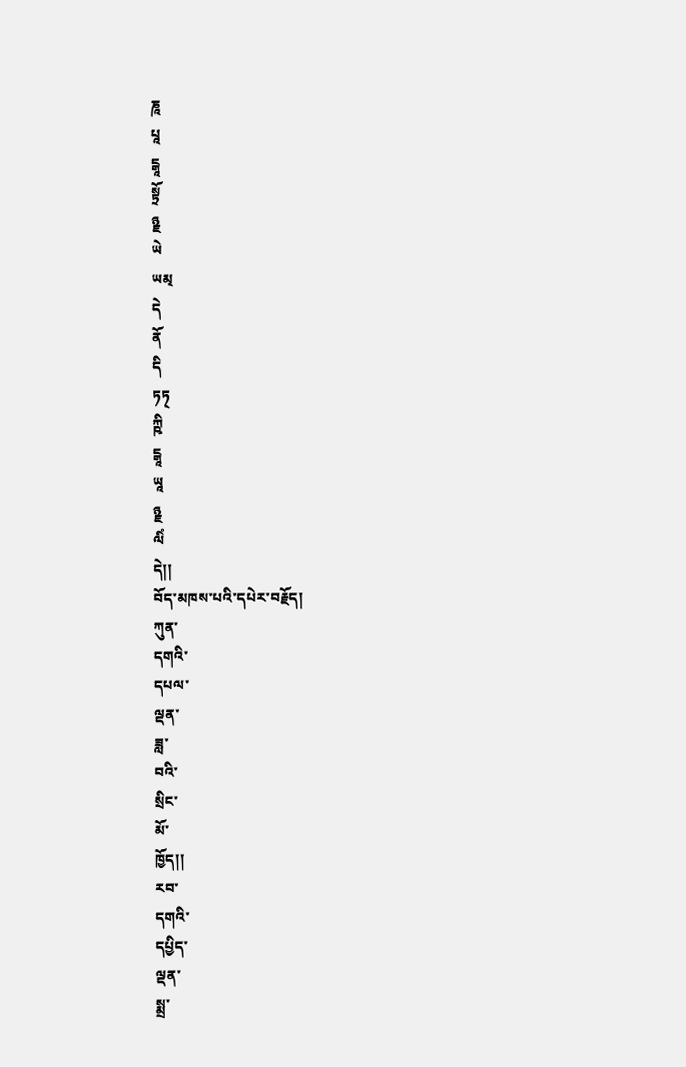ཎཱ
པཱ
ངྒཱ
སྟྲོ
ཉྗ
ཡེ
ཡམ྄
དེ
ནོ
དི
ཏཏ྄
ཀྵི
ངྒཱ
ཡཱ
ཉྗ
ལིཾ
དེ།།
བོད་མཁས་པའི་དཔེར་བརྗོད།
ཀུན་
དགའི་
དཔལ་
ལྡན་
ཟླ་
བའི་
སྲིང་
མོ་
ཁྱོད།།
རབ་
དགའི་
དཔྱིད་
ལྡན་
སྨྲ་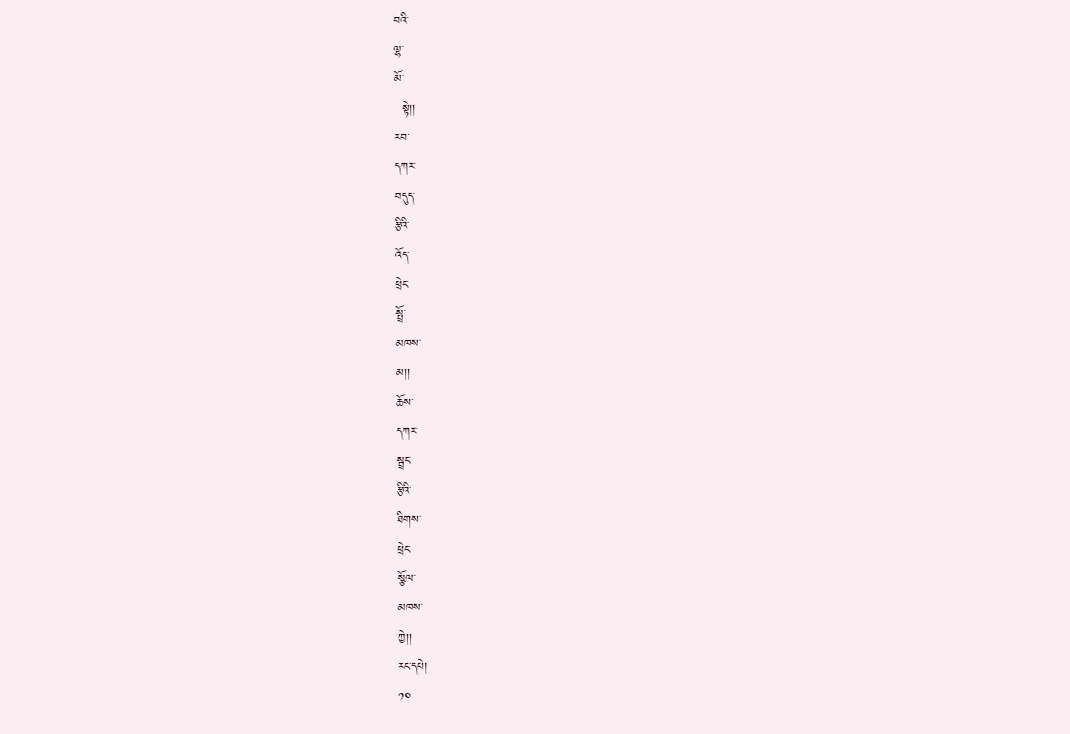བའི་
ལྷ་
མོ་
  སྟེ།།
རབ་
དཀར་
བདུད་
རྩིའི་
འོད་
ཕྲེང་
སྤྲོ་
མཁས་
མ།།
ཆོས་
དཀར་
སྦྲང་
རྩིའི་
ཐིགས་
ཕྲེང་
སྩོལ་
མཁས་
ཀྱེ།།
རང་དཔེ།
༡༠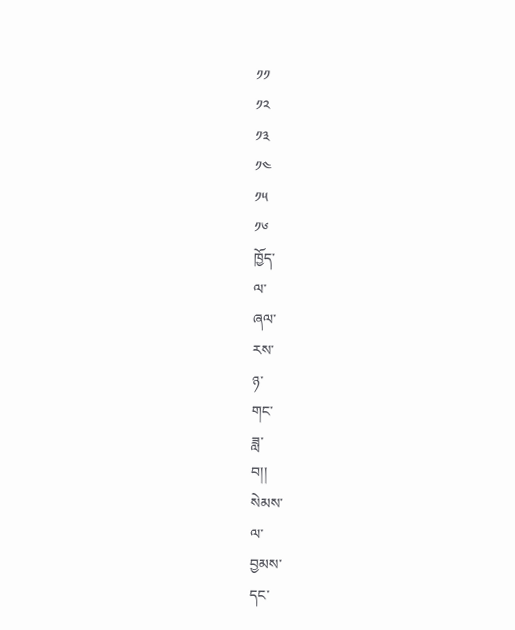༡༡
༡༢
༡༣
༡༤
༡༥
༡༦
ཁྱོད་
ལ་
ཞལ་
རས་
ཉ་
གང་
ཟླ་
བ།།
སེམས་
ལ་
བྱམས་
དང་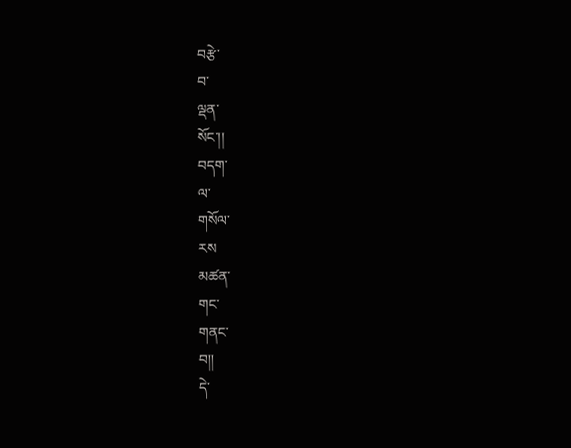བརྩེ་
བ་
ལྡན་
སོང་།།
བདག་
ལ་
གསོལ་
རས
མཚན་
གང་
གནང་
བ།།
དེ་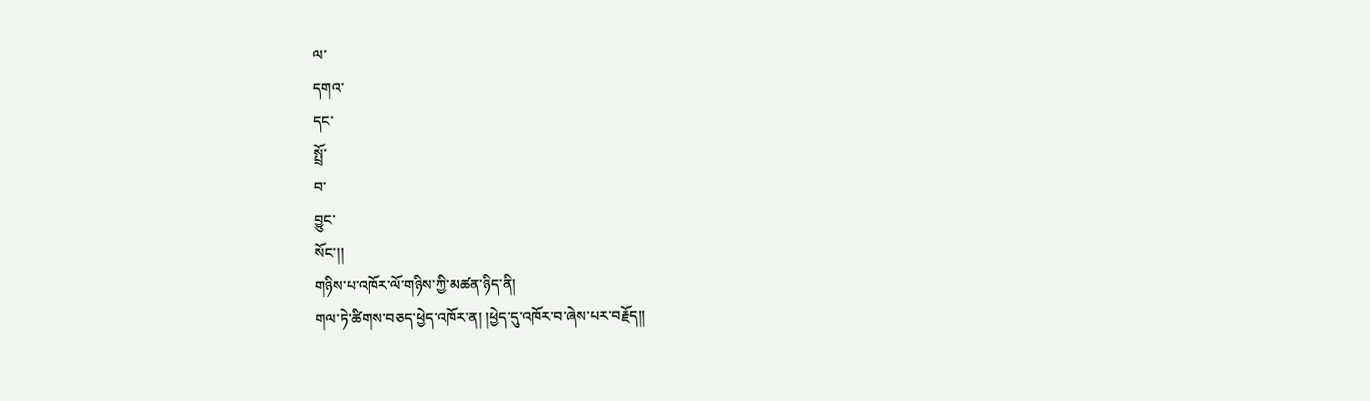ལ་
དགའ་
དང་
སྤྲོ་
བ་
བྱུང་
སོང་།།
གཉིས་པ་འཁོར་ལོ་གཉིས་ཀྱི་མཚན་ཉིད་ནི།
གལ་ཏེ་ཚིགས་བཅད་ཕྱེད་འཁོར་ན། །ཕྱེད་དུ་འཁོར་བ་ཞེས་པར་བརྗོད།།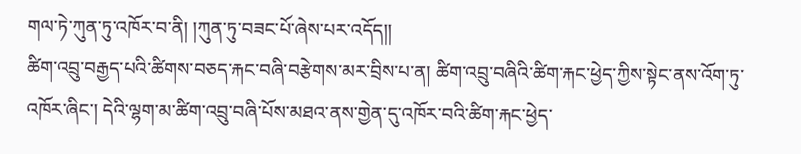གལ་ཏེ་ཀུན་ཏུ་འཁོར་བ་ནི། །ཀུན་ཏུ་བཟང་པོ་ཞེས་པར་འདོད།།
ཚིག་འབྲུ་བརྒྱད་པའི་ཚིགས་བཅད་རྐང་བཞི་བརྩེགས་མར་བྲིས་པ་ན། ཚིག་འབྲུ་བཞིའི་ཚིག་རྐང་ཕྱེད་ཀྱིས་སྟེང་ནས་འོག་ཏུ་འཁོར་ཞིང་། དེའི་ལྷག་མ་ཚིག་འབྲུ་བཞི་པོས་མཐའ་ནས་གྱེན་དུ་འཁོར་བའི་ཚིག་རྐང་ཕྱེད་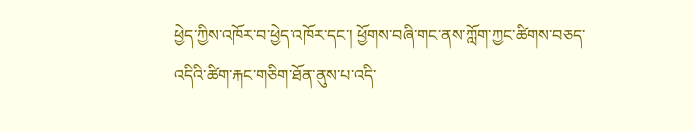ཕྱེད་ཀྱིས་འཁོར་བ་ཕྱེད་འཁོར་དང་། ཕྱོགས་བཞི་གང་ནས་ཀློག་ཀྱང་ཚིགས་བཅད་འདིའི་ཚིག་རྐང་གཅིག་ཐོན་ནུས་པ་འདི་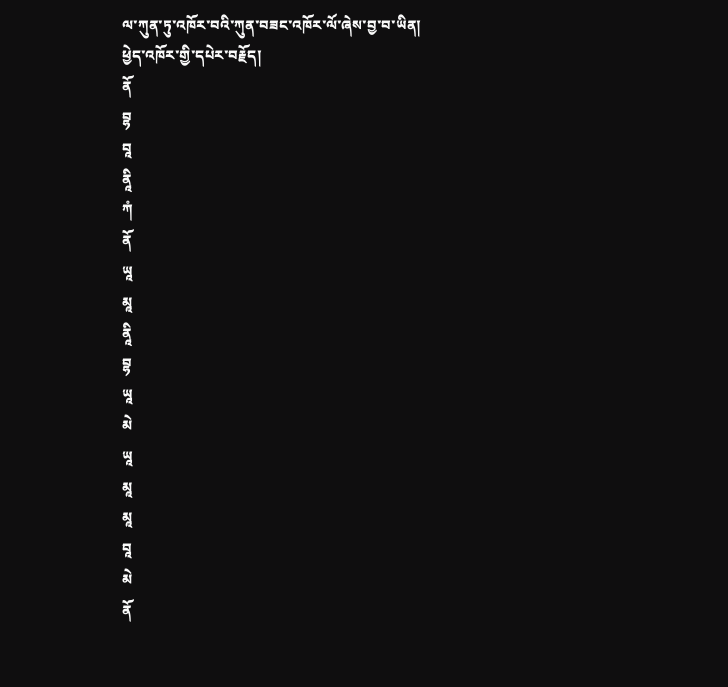ལ་ཀུན་ཏུ་འཁོར་བའི་ཀུན་བཟང་འཁོར་ལོ་ཞེས་བྱ་བ་ཡིན།
ཕྱེད་འཁོར་གྱི་དཔེར་བརྗོད།
ནོ
བྷ
བཱ
ནཱི
ཀཾ
ནོ
ཡཱ
མཱ
ནཱི
བྷ
ཡཱ
མེ
ཡཱ
མཱ
མཱ
བཱ
མེ
ནོ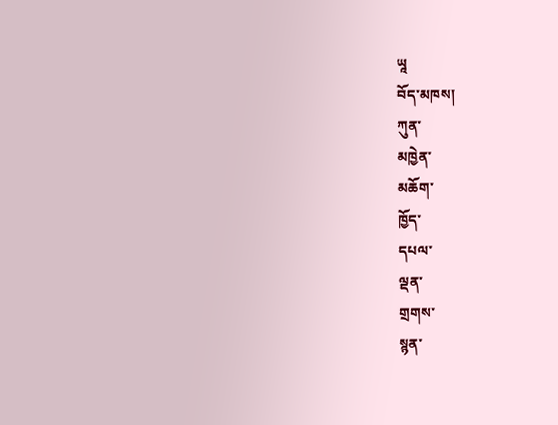ཡཱ
བོད་མཁས།
ཀུན་
མཁྱེན་
མཆོག་
ཁྱོད་
དཔལ་
ལྡན་
གྲགས་
སྙན་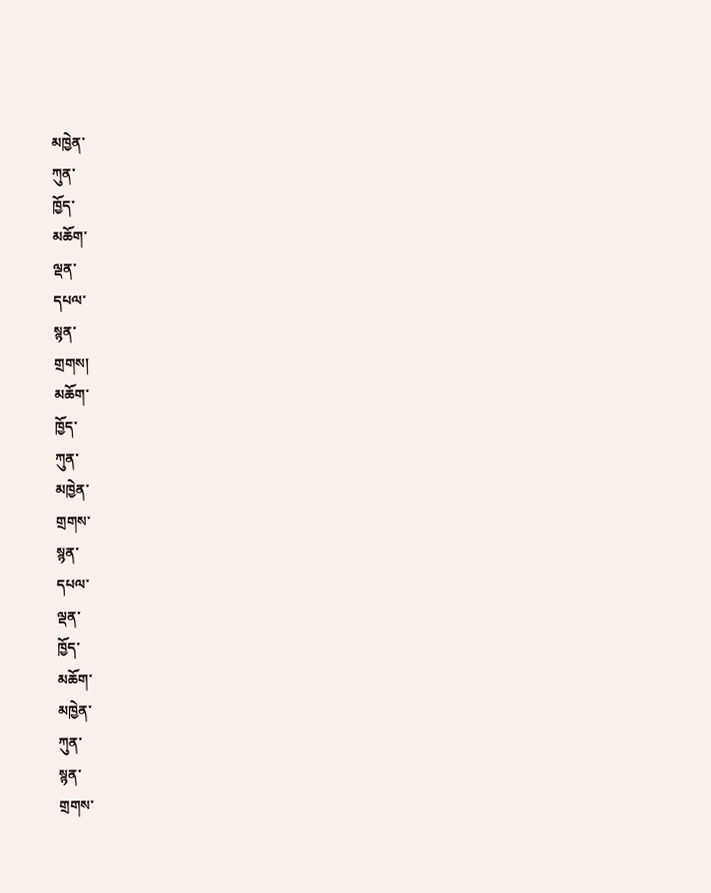མཁྱེན་
ཀུན་
ཁྱོད་
མཆོག་
ལྡན་
དཔལ་
སྙན་
གྲགས།
མཆོག་
ཁྱོད་
ཀུན་
མཁྱེན་
གྲགས་
སྙན་
དཔལ་
ལྡན་
ཁྱོད་
མཆོག་
མཁྱེན་
ཀུན་
སྙན་
གྲགས་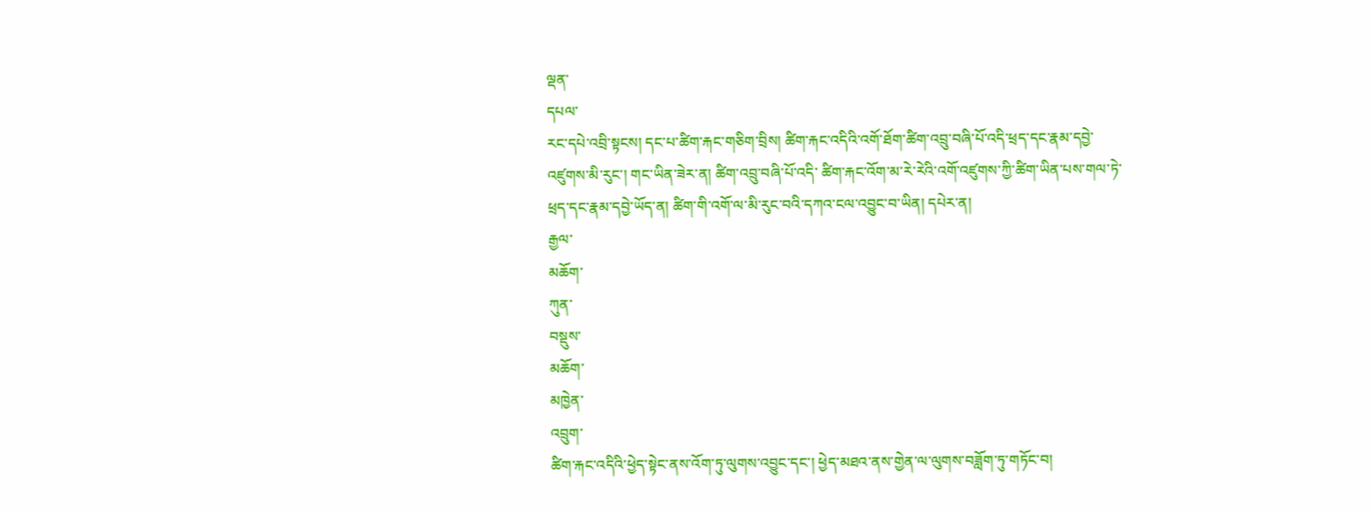ལྡན་
དཔལ་
རང་དཔེ་འབྲི་སྟངས། དང་པ་ཚིག་རྐང་གཅིག་བྲིས། ཚིག་རྐང་འདིའི་འགོ་ཐོག་ཚིག་འབྲུ་བཞི་པོ་འདི་ཕྲད་དང་རྣམ་དབྱེ་འཛུགས་མི་རུང་། གང་ཡིན་ཟེར་ན། ཚིག་འབྲུ་བཞི་པོ་འདི་ ཚིག་རྐང་འོག་མ་རེ་རེའི་འགོ་འཛུགས་ཀྱི་ཚིག་ཡིན་པས་གལ་ཏེ་ཕྲད་དང་རྣམ་དབྱེ་ཡོད་ན། ཚིག་གི་འགོ་ལ་མི་རུང་བའི་དཀའ་ངལ་འབྱུང་བ་ཡིན། དཔེར་ན།
རྒྱལ་
མཆོག་
ཀུན་
བསྡུས་
མཆོག་
མཁྱེན་
འབྲུག་
ཚིག་རྐང་འདིའི་ཕྱེད་སྟེང་ནས་འོག་ཏུ་ལུགས་འབྱུང་དང་། ཕྱེད་མཐའ་ནས་གྱེན་ལ་ལུགས་བཟློག་ཏུ་གཏོང་བ།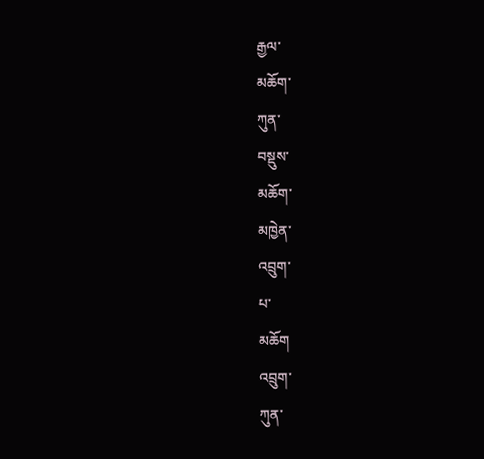རྒྱལ་
མཆོག་
ཀུན་
བསྡུས་
མཆོག་
མཁྱེན་
འབྲུག་
པ་
མཆོག
འབྲུག་
ཀུན་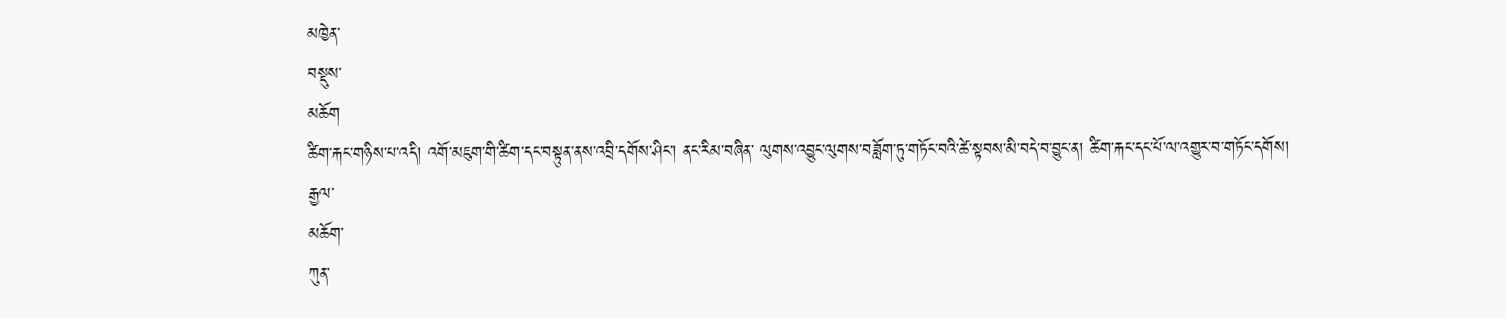མཁྱེན་
བསྡུས་
མཆོག
ཚིག་རྐང་གཉིས་པ་འདི། འགོ་མཇུག་གི་ཚིག་དང་བསྟུན་ནས་འབྲི་དགོས་ཤིང་། ནང་རིམ་བཞིན་ ལུགས་འབྱུང་ལུགས་བཟློག་ཏུ་གཏོང་བའི་ཚེ་སྟབས་མི་བདེ་བ་བྱུང་ན། ཚིག་རྐང་དང་པོ་ལ་འགྱུར་བ་གཏོང་དགོས།
རྒྱལ་
མཆོག་
ཀུན་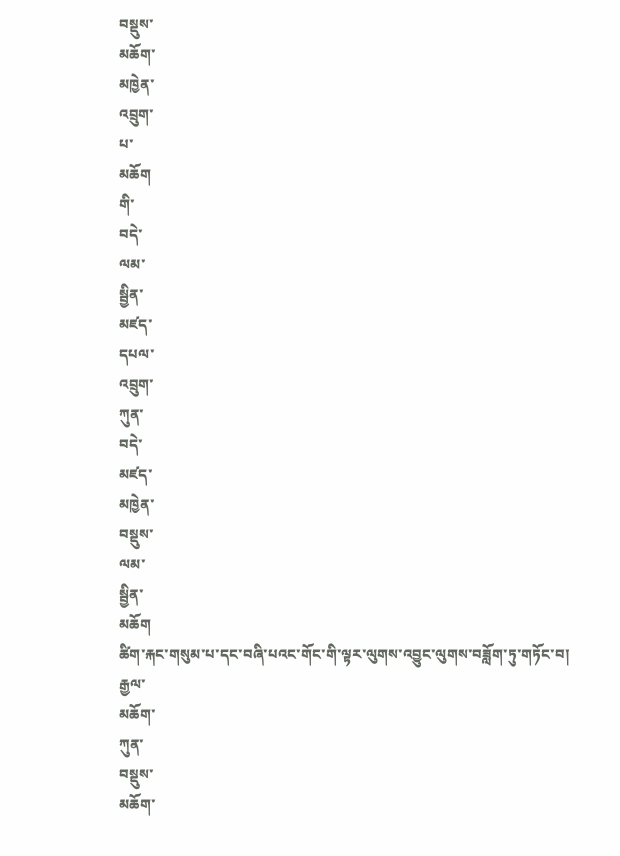བསྡུས་
མཆོག་
མཁྱེན་
འབྲུག་
པ་
མཆོག
གི་
བདེ་
ལམ་
སྦྱིན་
མཛད་
དཔལ་
འབྲུག་
ཀུན་
བདེ་
མཛད་
མཁྱེན་
བསྡུས་
ལམ་
སྦྱིན་
མཆོག
ཚིག་རྐང་གསུམ་པ་དང་བཞི་པའང་གོང་གི་ལྟར་ལུགས་འབྱུང་ལུགས་བཟློག་ཏུ་གཏོང་བ།
རྒྱལ་
མཆོག་
ཀུན་
བསྡུས་
མཆོག་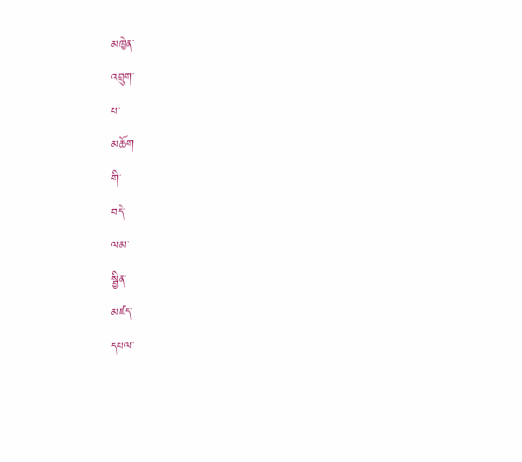མཁྱེན་
འབྲུག་
པ་
མཆོག
གི་
བདེ་
ལམ་
སྦྱིན་
མཛད་
དཔལ་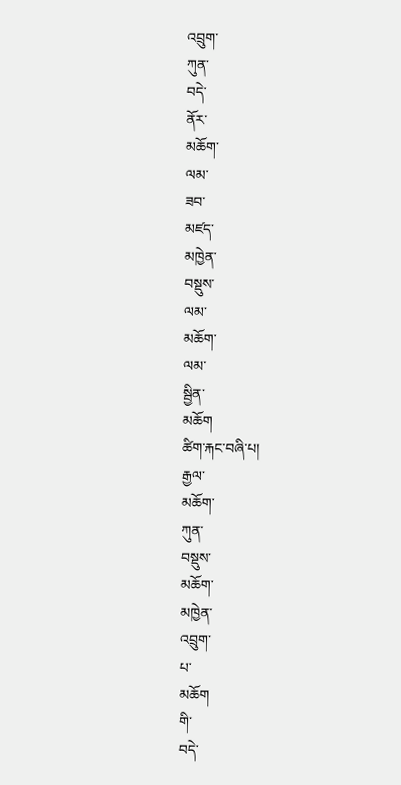འབྲུག་
ཀུན་
བདེ་
ནོར་
མཆོག་
ལམ་
ཟབ་
མཛད་
མཁྱེན་
བསྡུས་
ལམ་
མཆོག་
ལམ་
སྦྱིན་
མཆོག
ཚིག་རྐང་བཞི་པ།
རྒྱལ་
མཆོག་
ཀུན་
བསྡུས་
མཆོག་
མཁྱེན་
འབྲུག་
པ་
མཆོག
གི་
བདེ་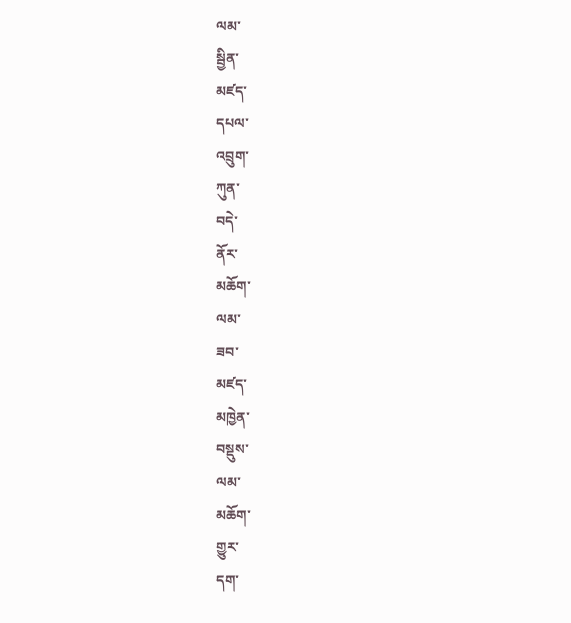ལམ་
སྦྱིན་
མཛད་
དཔལ་
འབྲུག་
ཀུན་
བདེ་
ནོར་
མཆོག་
ལམ་
ཟབ་
མཛད་
མཁྱེན་
བསྡུས་
ལམ་
མཆོག་
གྱུར་
དག་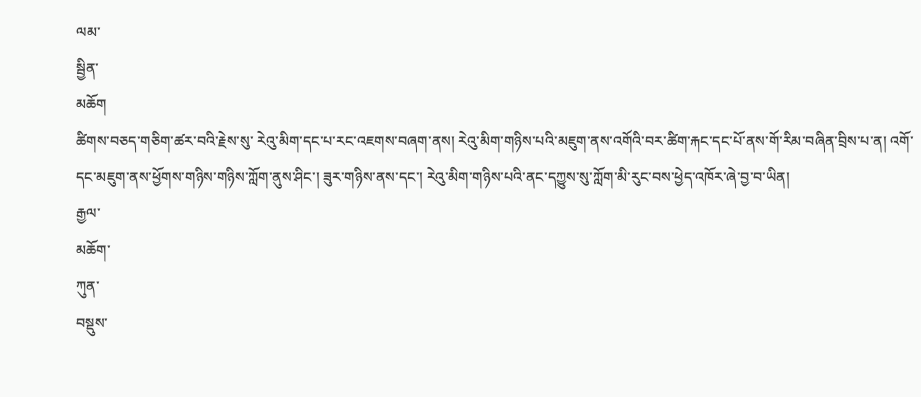ལམ་
སྦྱིན་
མཆོག
ཚིགས་བཅད་གཅིག་ཚར་བའི་རྗེས་སུ་ རེའུ་མིག་དང་པ་རང་འཇགས་བཞག་ནས། རེའུ་མིག་གཉིས་པའི་མཇུག་ནས་འགོའི་བར་ཚིག་རྐང་དང་པོ་ནས་གོ་རིམ་བཞིན་བྲིས་པ་ན། འགོ་དང་མཇུག་ནས་ཕྱོགས་གཉིས་གཉིས་ཀློག་ནུས་ཤིང་། ཟུར་གཉིས་ནས་དང་། རེའུ་མིག་གཉིས་པའི་ནང་དཀྱུས་སུ་ཀློག་མི་རུང་བས་ཕྱེད་འཁོར་ཞེ་བྱ་བ་ཡིན།
རྒྱལ་
མཆོག་
ཀུན་
བསྡུས་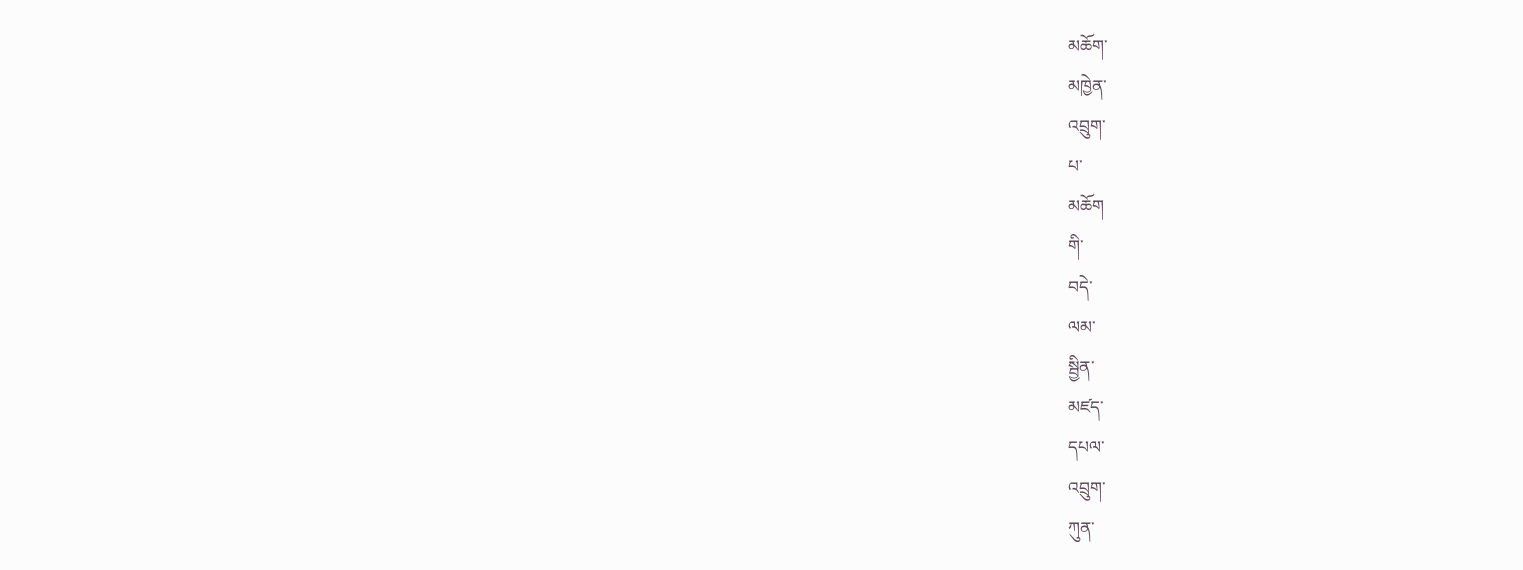མཆོག་
མཁྱེན་
འབྲུག་
པ་
མཆོག
གི་
བདེ་
ལམ་
སྦྱིན་
མཛད་
དཔལ་
འབྲུག་
ཀུན་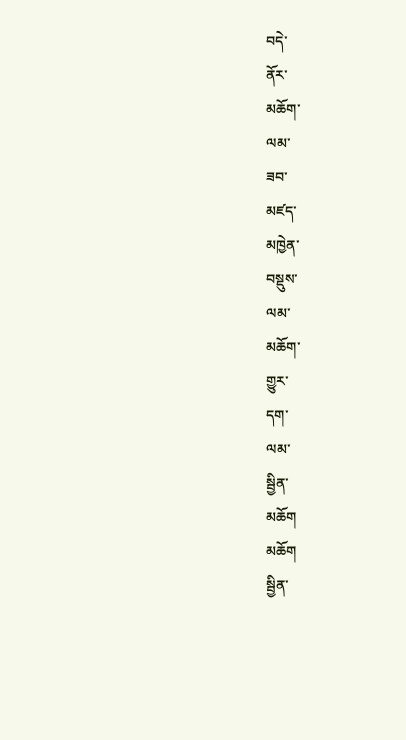བདེ་
ནོར་
མཆོག་
ལམ་
ཟབ་
མཛད་
མཁྱེན་
བསྡུས་
ལམ་
མཆོག་
གྱུར་
དག་
ལམ་
སྦྱིན་
མཆོག
མཆོག
སྦྱིན་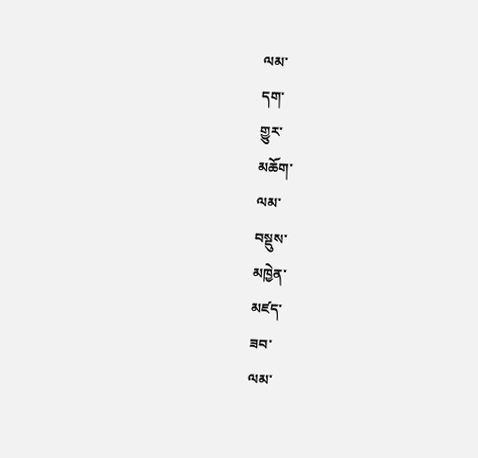ལམ་
དག་
གྱུར་
མཆོག་
ལམ་
བསྡུས་
མཁྱེན་
མཛད་
ཟབ་
ལམ་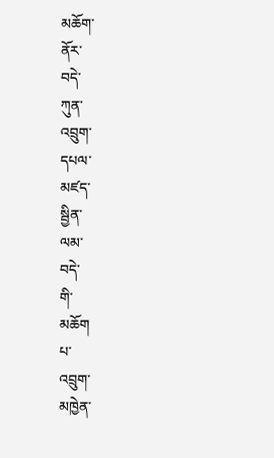མཆོག་
ནོར་
བདེ་
ཀུན་
འབྲུག་
དཔལ་
མཛད་
སྦྱིན་
ལམ་
བདེ་
གི་
མཆོག
པ་
འབྲུག་
མཁྱེན་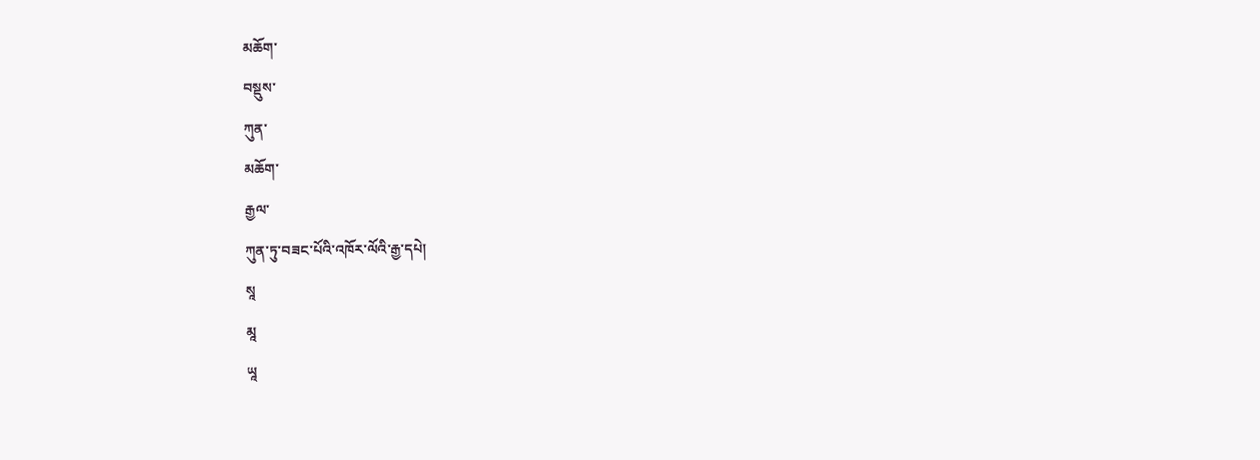མཆོག་
བསྡུས་
ཀུན་
མཆོག་
རྒྱལ་
ཀུན་ཏུ་བཟང་པོའི་འཁོར་ལོའི་རྒྱ་དཔེ།
སཱ
མཱ
ཡཱ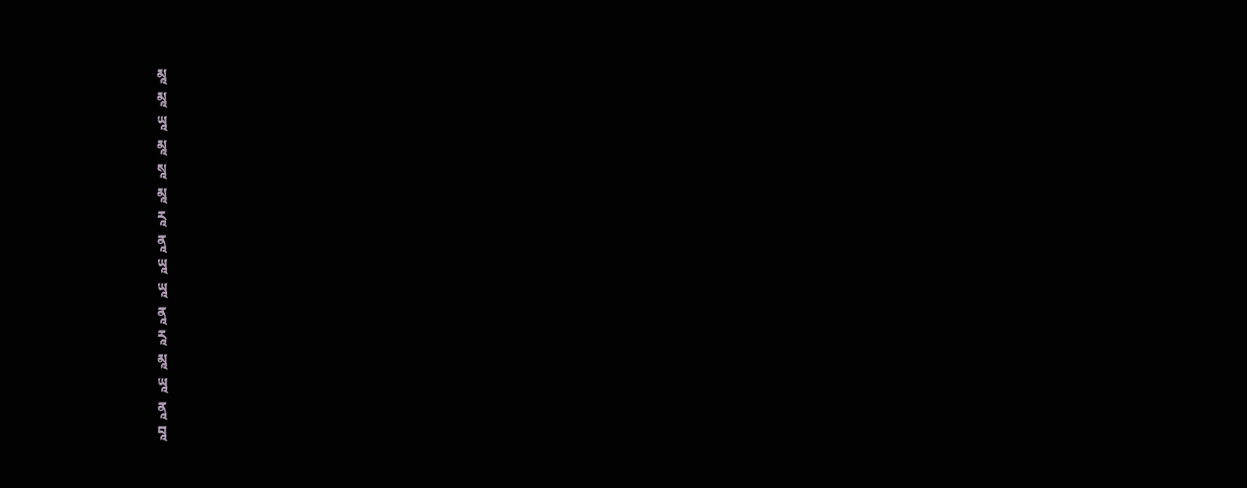མཱ
མཱ
ཡཱ
མཱ
སཱ
མཱ
རཱ
ནཱ
ཡཱ
ཡཱ
ནཱ
རཱ
མཱ
ཡཱ
ནཱ
བཱ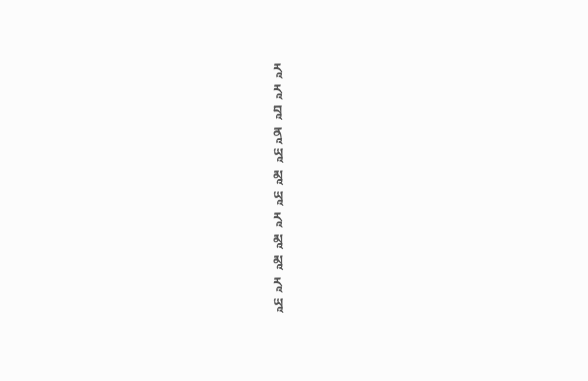རཱ
རཱ
བཱ
ནཱ
ཡཱ
མཱ
ཡཱ
རཱ
མཱ
མཱ
རཱ
ཡཱ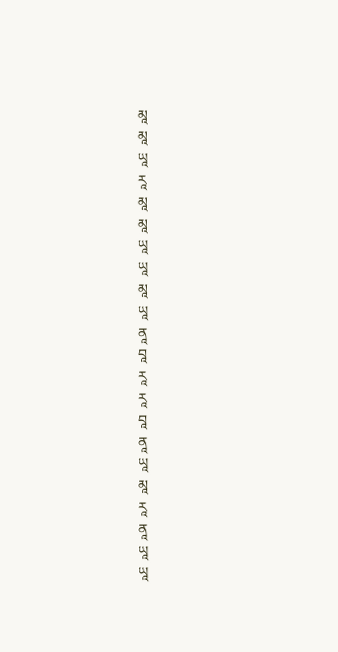མཱ
མཱ
ཡཱ
རཱ
མཱ
མཱ
ཡཱ
ཡཱ
མཱ
ཡཱ
ནཱ
བཱ
རཱ
རཱ
བཱ
ནཱ
ཡཱ
མཱ
རཱ
ནཱ
ཡཱ
ཡཱ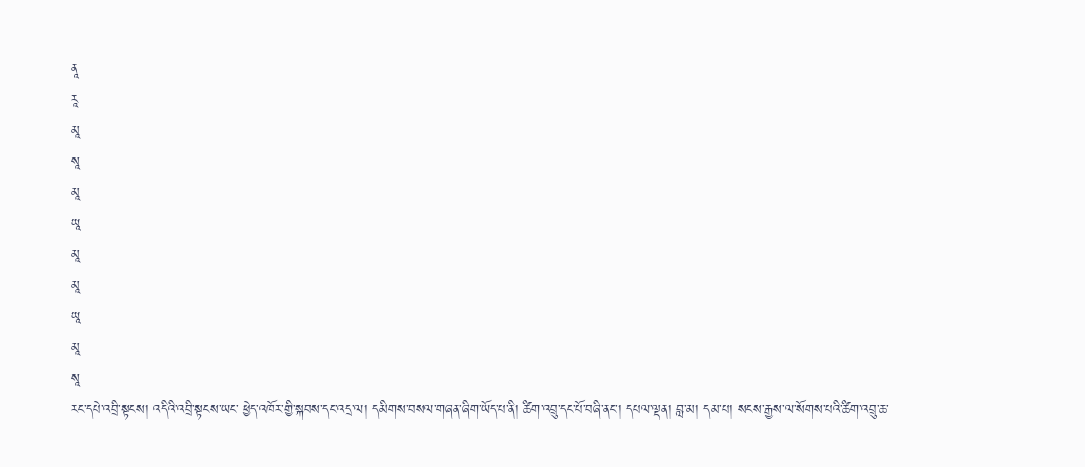ནཱ
རཱ
མཱ
སཱ
མཱ
ཡཱ
མཱ
མཱ
ཡཱ
མཱ
སཱ
རང་དཔེ་འབྲི་སྟངས། འདིའི་འབྲི་སྟངས་ཡང་ ཕྱེད་འཁོར་གྱི་སྐབས་དང་འདྲ་ལ། དམིགས་བསལ་གཞན་ཞིག་ཡོད་པ་ནི། ཚིག་འབྲུ་དང་པོ་བཞི་ནང་། དཔལ་ལྡན། བླ་མ། དམ་པ། སངས་རྒྱས་ལ་སོགས་པའི་ཚིག་འབྲུ་ཆ་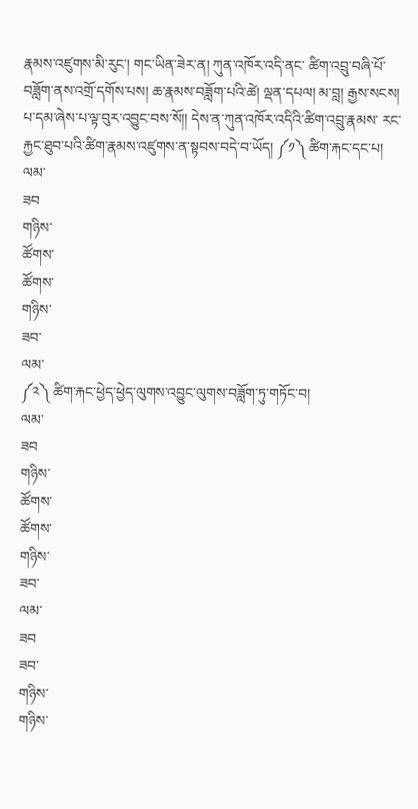རྣམས་འཛུགས་མི་རུང་། གང་ཡིན་ཟེར་ན། ཀུན་འཁོར་འདི་ནང་ ཚིག་འབྲུ་བཞི་པོ་བཟློག་ནས་འགྲོ་དགོས་པས། ཆ་རྣམས་བཟློག་པའི་ཚེ། ལྡན་དཔལ། མ་བླ། རྒྱས་སངས། པ་དམ་ཞེས་པ་ལྟ་བུར་འབྱུང་བས་སོ།། དེས་ན་ཀུན་འཁོར་འདིའི་ཚིག་འབྲུ་རྣམས་ རང་རྐྱང་ཐུབ་པའི་ཚིག་རྣམས་འཛུགས་ན་སྟབས་བདེ་བ་ཡོད། ༼༡༽ ཚིག་རྐང་དང་པ།
ལམ་
ཟབ
གཉིས་
ཚོགས་
ཚོགས་
གཉིས་
ཟབ་
ལམ་
༼༢༽ ཚིག་རྐང་ཕྱེད་ཕྱེད་ལུགས་འབྱུང་ལུགས་བཟློག་ཏུ་གཏོང་བ།
ལམ་
ཟབ
གཉིས་
ཚོགས་
ཚོགས་
གཉིས་
ཟབ་
ལམ་
ཟབ
ཟབ་
གཉིས་
གཉིས་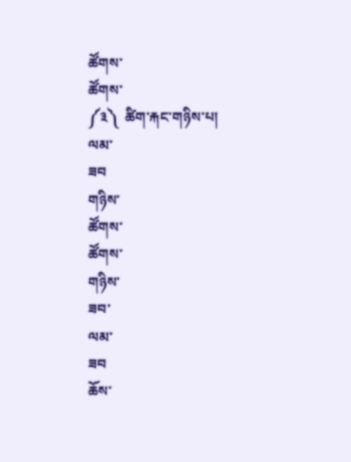ཚོགས་
ཚོགས་
༼༣༽  ཚིག་རྐང་གཉིས་པ།
ལམ་
ཟབ
གཉིས་
ཚོགས་
ཚོགས་
གཉིས་
ཟབ་
ལམ་
ཟབ
ཆོས་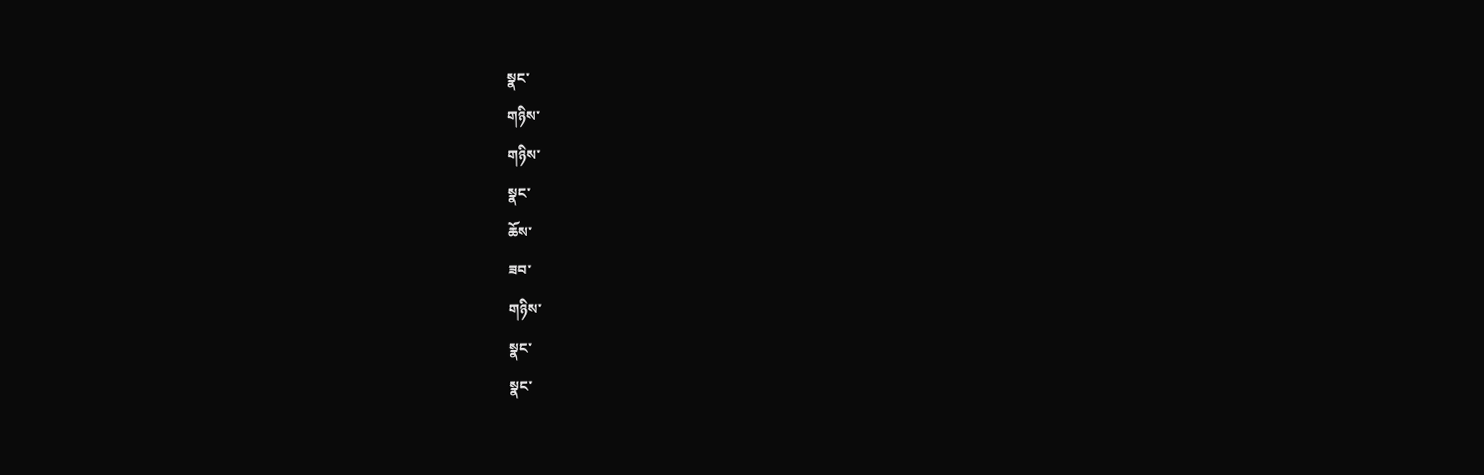སྣང་
གཉིས་
གཉིས་
སྣང་
ཆོས་
ཟབ་
གཉིས་
སྣང་
སྣང་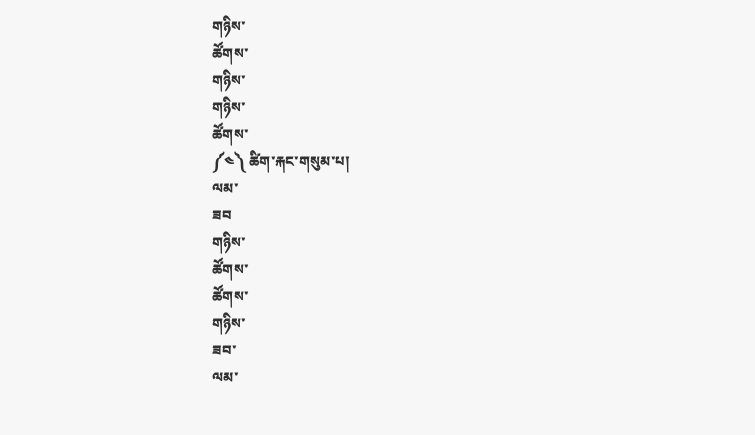གཉིས་
ཚོགས་
གཉིས་
གཉིས་
ཚོགས་
༼༤༽ ཚིག་རྐང་གསུམ་པ།
ལམ་
ཟབ
གཉིས་
ཚོགས་
ཚོགས་
གཉིས་
ཟབ་
ལམ་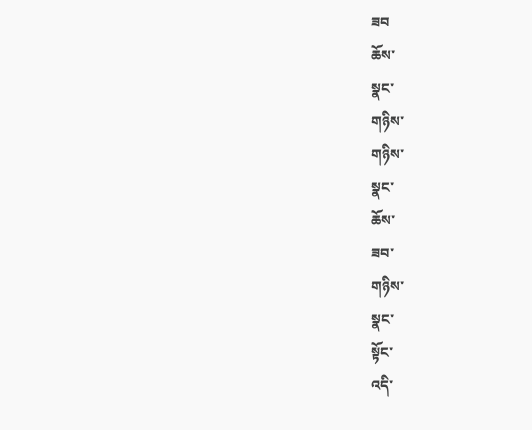ཟབ
ཆོས་
སྣང་
གཉིས་
གཉིས་
སྣང་
ཆོས་
ཟབ་
གཉིས་
སྣང་
སྟོང་
འདི་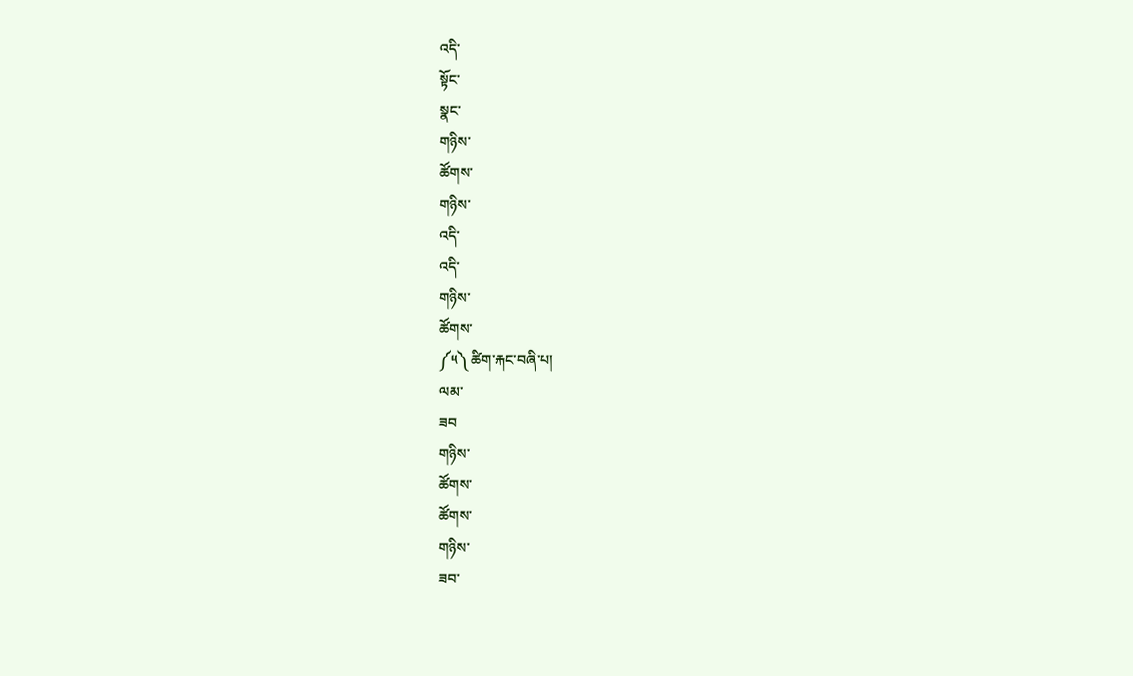འདི་
སྟོང་
སྣང་
གཉིས་
ཚོགས་
གཉིས་
འདི་
འདི་
གཉིས་
ཚོགས་
༼༥༽ ཚིག་རྐང་བཞི་པ།
ལམ་
ཟབ
གཉིས་
ཚོགས་
ཚོགས་
གཉིས་
ཟབ་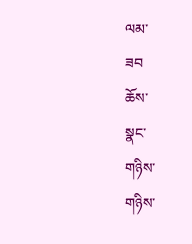ལམ་
ཟབ
ཆོས་
སྣང་
གཉིས་
གཉིས་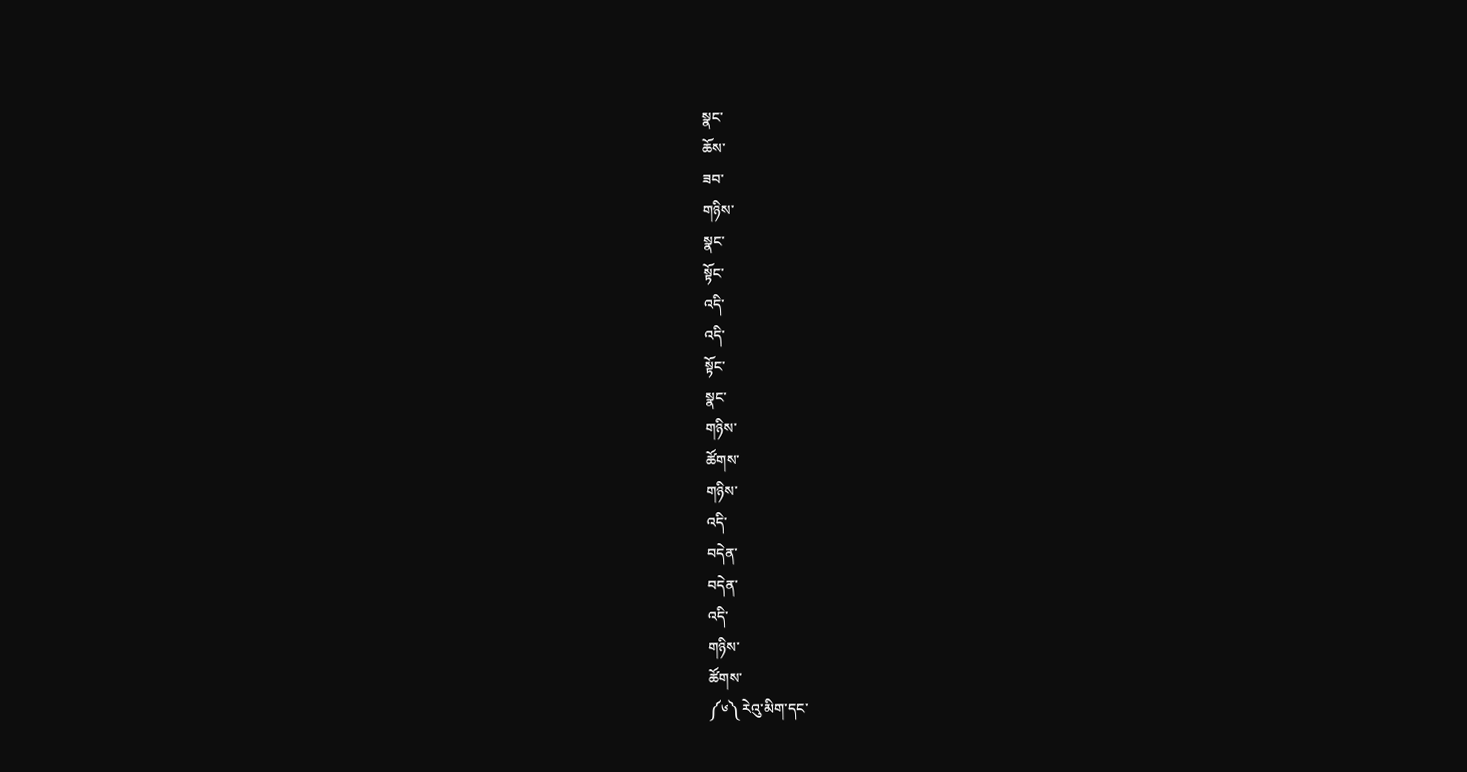སྣང་
ཆོས་
ཟབ་
གཉིས་
སྣང་
སྟོང་
འདི་
འདི་
སྟོང་
སྣང་
གཉིས་
ཚོགས་
གཉིས་
འདི་
བདེན་
བདེན་
འདི་
གཉིས་
ཚོགས་
༼༦༽ རེའུ་མིག་དང་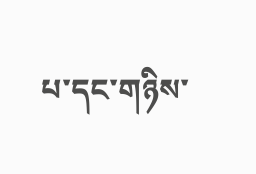པ་དང་གཉིས་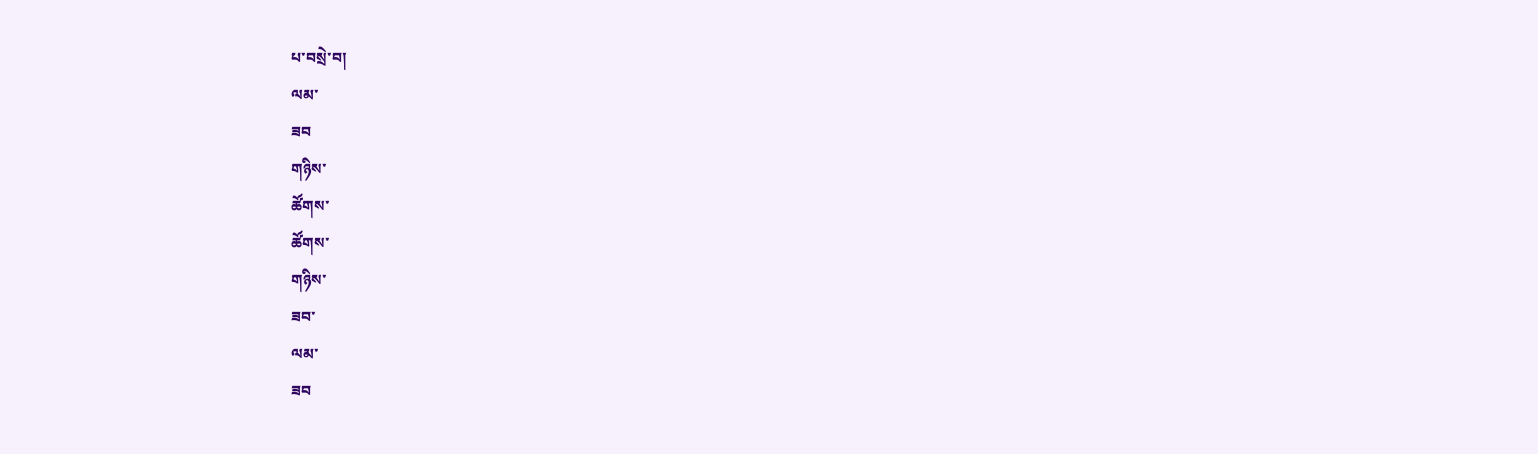པ་བསྲེ་བ།
ལམ་
ཟབ
གཉིས་
ཚོགས་
ཚོགས་
གཉིས་
ཟབ་
ལམ་
ཟབ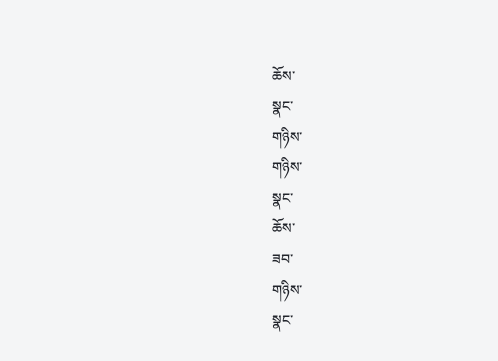ཆོས་
སྣང་
གཉིས་
གཉིས་
སྣང་
ཆོས་
ཟབ་
གཉིས་
སྣང་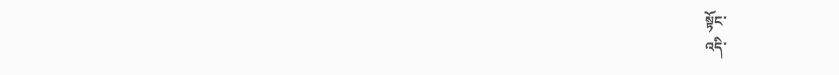སྟོང་
འདི་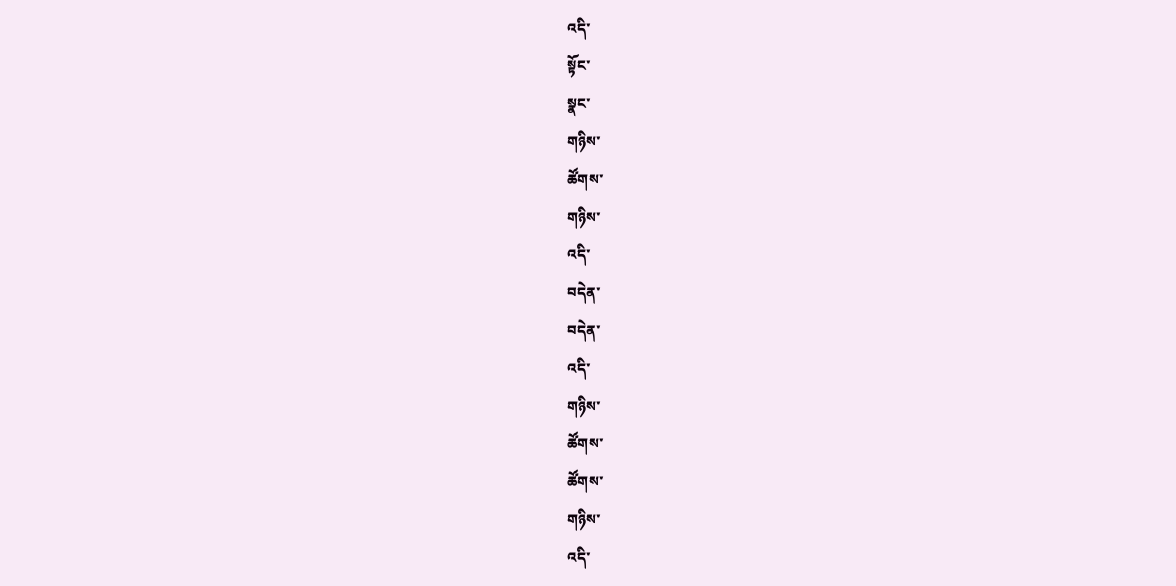འདི་
སྟོང་
སྣང་
གཉིས་
ཚོགས་
གཉིས་
འདི་
བདེན་
བདེན་
འདི་
གཉིས་
ཚོགས་
ཚོགས་
གཉིས་
འདི་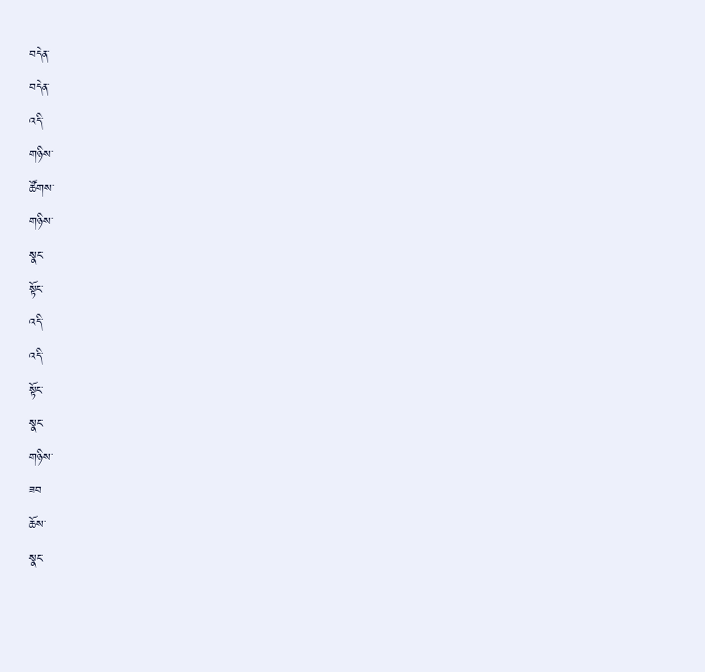བདེན་
བདེན་
འདི་
གཉིས་
ཚོགས་
གཉིས་
སྣང་
སྟོང་
འདི་
འདི་
སྟོང་
སྣང་
གཉིས་
ཟབ
ཆོས་
སྣང་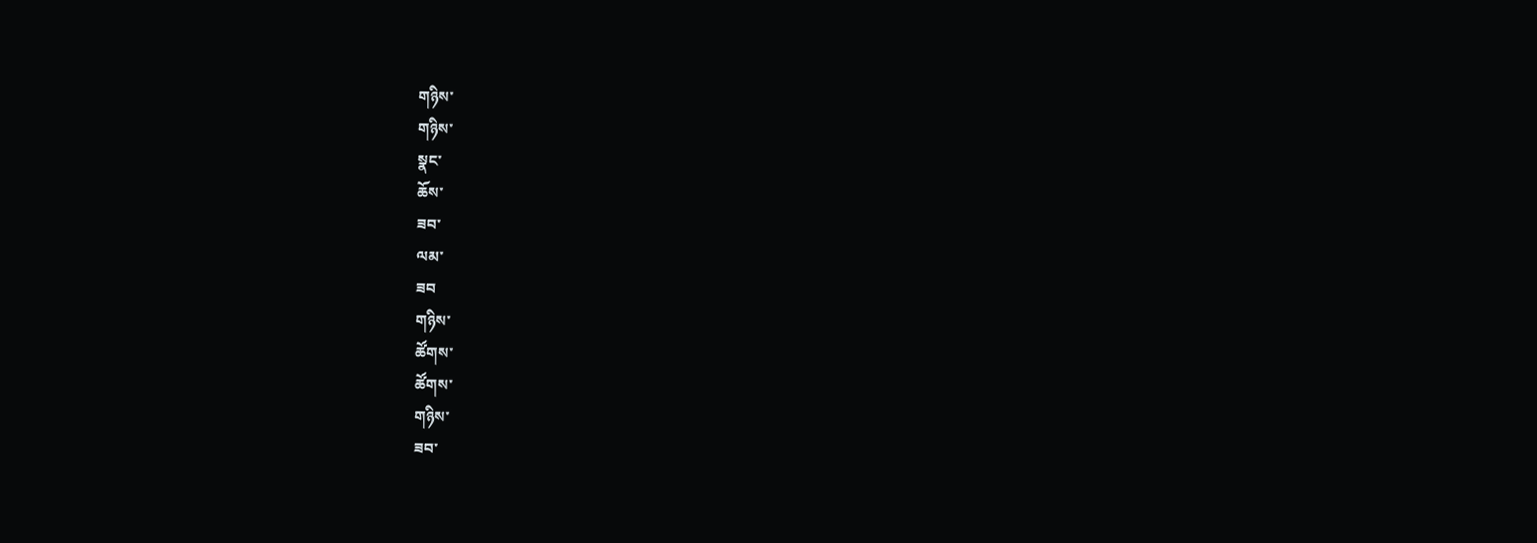གཉིས་
གཉིས་
སྣང་
ཆོས་
ཟབ་
ལམ་
ཟབ
གཉིས་
ཚོགས་
ཚོགས་
གཉིས་
ཟབ་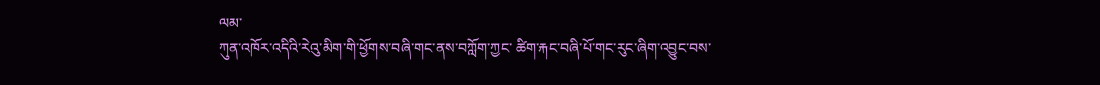ལམ་
ཀུན་འཁོར་འདིའི་རེའུ་མིག་གི་ཕྱོགས་བཞི་གང་ནས་བཀློག་ཀྱང་ ཚིག་རྐང་བཞི་པོ་གང་རུང་ཞིག་འབྱུང་བས་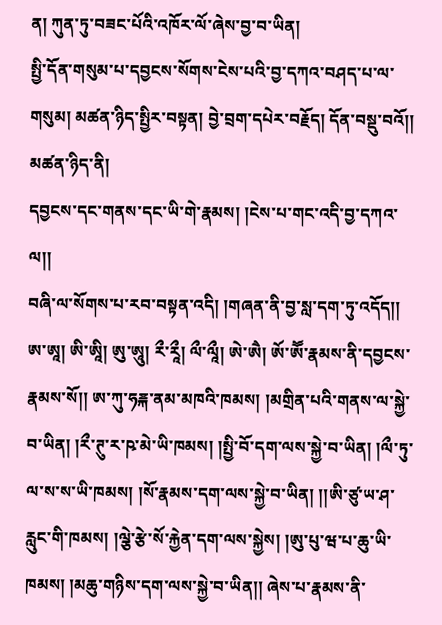ན། ཀུན་ཏུ་བཟང་པོའི་འཁོར་ལོ་ཞེས་བྱ་བ་ཡིན།
སྤྱི་དོན་གསུམ་པ་དབྱངས་སོགས་ངེས་པའི་བྱ་དཀའ་བཤད་པ་ལ་གསུམ། མཚན་ཉིད་སྤྱིར་བསྟན། བྱེ་བྲག་དཔེར་བརྗོད། དོན་བསྡུ་བའོ།། མཚན་ཉིད་ནི།
དབྱངས་དང་གནས་དང་ཡི་གེ་རྣམས། །ངེས་པ་གང་འདི་བྱ་དཀའ་ལ།།
བཞི་ལ་སོགས་པ་རབ་བསྟན་འདི། །གཞན་ནི་བྱ་སླ་དག་ཏུ་འདོད།།
ཨ་ཨཱ། ཨི་ཨཱི། ཨུ་ཨཱུ། རྀ་རཱྀ། ལྀ་ལཱྀ། ཨེ་ཨཻ། ཨོ་ཨཽ་རྣམས་ནི་དབྱངས་རྣམས་སོ།། ཨ་ཀུ་ཧྈྐ་ནམ་མཁའི་ཁམས། །མགྲིན་པའི་གནས་ལ་སྐྱེ་བ་ཡིན། །རྀ་ཊུ་ར་ཥ་མེ་ཡི་ཁམས། །སྤྱི་བོ་དག་ལས་སྐྱེ་བ་ཡིན། །ལྀ་ཏུ་ལ་ས་ས་ཡི་ཁམས། །སོ་རྣམས་དག་ལས་སྐྱེ་བ་ཡིན། །།ཨི་ཙུ་ཡ་ཤ་རླུང་གི་ཁམས། །ལྕེ་རྩེ་སོ་རྐྱེན་དག་ལས་སྐྱེས། །ཨུ་པུ་ཝ་པ་ཆུ་ཡི་ཁམས། །མཆུ་གཉིས་དག་ལས་སྐྱེ་བ་ཡིན།། ཞེས་པ་རྣམས་ནི་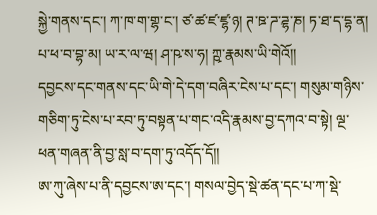སྐྱེ་གནས་དང་། ཀ་ཁ་ག་གྷ་ང་། ཙ་ཚ་ཛ་ཛྷ་ཉ། ཊ་ཋ་ཌ་ཌྷ་ཎ། ཏ་ཐ་ད་དྷ་ན། པ་ཕ་བ་བྷ་མ། ཡ་ར་ལ་ཝ། ཤ་ཥ་ས་ཧ། ཀྵ་རྣམས་ཡི་གེའོ།།
དབྱངས་དང་གནས་དང་ཡི་གེ་དེ་དག་བཞིར་ངེས་པ་དང་། གསུམ་གཉིས་གཅིག་ཏུ་ངེས་པ་རབ་ཏུ་བསྟན་པ་གང་འདི་རྣམས་བྱ་དཀའ་བ་སྟེ། ལྔ་ཕན་གཞན་ནི་བྱ་སླ་བ་དག་ཏུ་འདོད་དོ།།
ཨ་ཀུ་ཞེས་པ་ནི་དབྱངས་ཨ་དང་། གསལ་བྱེད་སྡེ་ཚན་དང་པ་ཀ་སྡེ་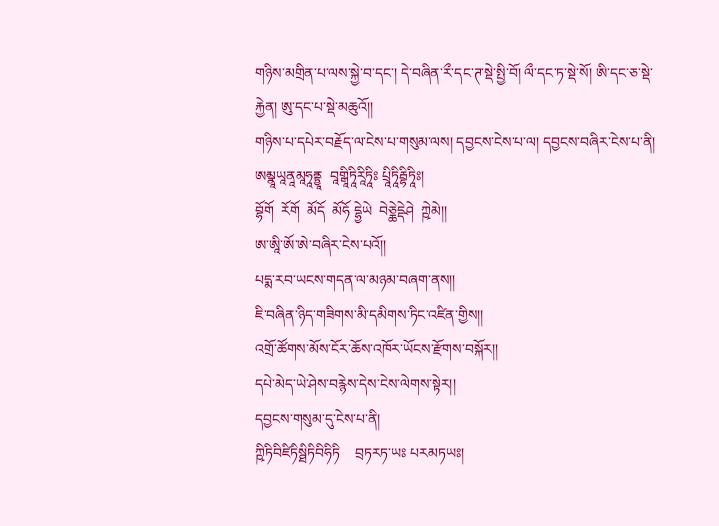གཉིས་མགྲིན་པ་ལས་སྐྱེ་བ་དང་། དེ་བཞིན་རྀ་དང་ཊ་སྡེ་སྤྱི་བོ། ལྀ་དང་ཏ་སྡེ་སོ། ཨི་དང་ཅ་སྡེ་རྐྱེན། ཨུ་དང་པ་སྡེ་མཆུའོ།།
གཉིས་པ་དཔེར་བརྗོད་ལ་ངེས་པ་གསུམ་ལས། དབྱངས་ངེས་པ་ལ། དབྱངས་བཞིར་ངེས་པ་ནི།
ཨམྣཱཡཱནཱམཱཧཱནྟྱཱ  བཱགྒཱིཏཱིརཱིཏཱིཿ པྲཱིཏཱིརྦྷིཏཱིཿ།
བྷོགོ  རོགོ  མོདོ  མོཧོ དྷྱེཡེ  བེཅྖེདྡེཤེ  ཀྵེམེ།།
ཨ་ཨཱི་ཨོ་ཨེ་བཞིར་ངེས་པའོ།།
པདྨ་རབ་ཡངས་གདན་ལ་མཉམ་བཞག་ནས།།
ཇི་བཞིན་ཉིད་གཟིགས་མི་དམིགས་ཏིང་འཛིན་གྱིས།།
འགྲོ་ཚོགས་མོས་ངོར་ཆོས་འཁོར་ཡོངས་རྫོགས་བསྐོར།།
དཔེ་མེད་ཡེ་ཤེས་བརྙེས་དེས་ངེས་ལེགས་སྟེར།།
དབྱངས་གསུམ་དུ་ངེས་པ་ནི།
ཀྵིཏིབིཛིཏིསྠིཏིབིཧིཏི    བྲཏརཏ་ཡཿ པརམཏཡཿ།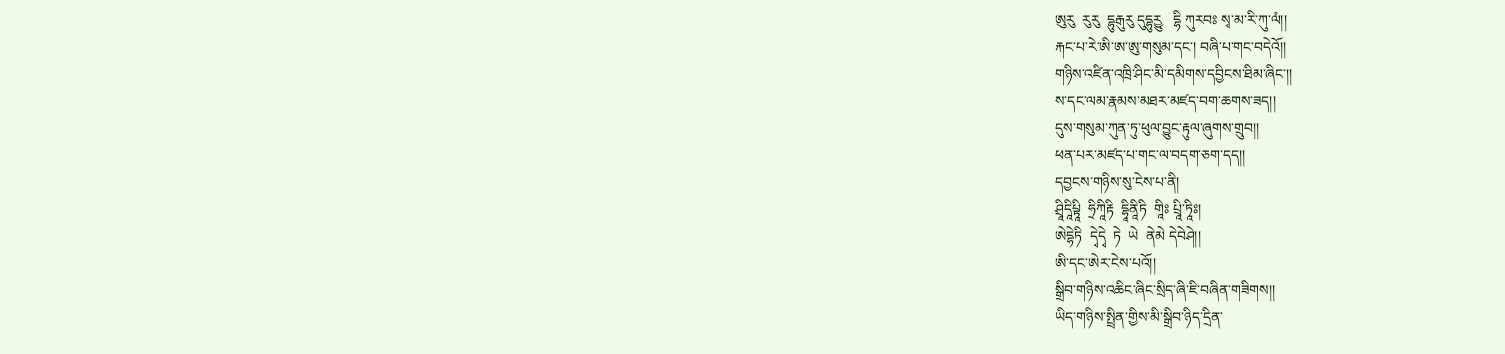ཨུརུ  རུརུ  དྷུརྒུརུ དུདྷུརྱུ   དྷི ཀུརབཿ སྭ་མ་རི་ཀུ་ལཾ།།
རྐང་པ་རེ་ཨི་ཨ་ཨུ་གསུམ་དང་། བཞི་པ་གང་བདེའོ།།
གཉིས་འཛིན་འཁྲི་ཤིང་མི་དམིགས་དབྱིངས་ཐིམ་ཞིང་།།
ས་དང་ལམ་རྣམས་མཐར་མཛད་བག་ཆགས་ཟད།།
དུས་གསུམ་ཀུན་ཏུ་ཕུལ་བྱུང་རྟུལ་ཞུགས་གྲུབ།།
ཕན་པར་མཛད་པ་གང་ལ་བདག་ཅག་དད།།
དབྱངས་གཉིས་སུ་ངེས་པ་ནི།
ཤྲཱིདཱིཔྟཱི  ཧྲིཀཱིརྟི  དྷཱིནཱིཏི  གཱིཿ པྲཱི་ཏཱིཿ།
ཨེདྷེཏི  དྭེདྭེ  ཏེ  ཡེ  ནེམེ དེབེཤེ།།
ཨི་དང་ཨེར་ངེས་པའོ།།
སྒྲིབ་གཉིས་འཆིང་ཞིང་སྲིད་ཞི་ཇི་བཞིན་གཟིགས།།
ཡིད་གཉིས་སྤྲིན་གྱིས་མི་སྒྲིབ་ཉིད་དྲིན་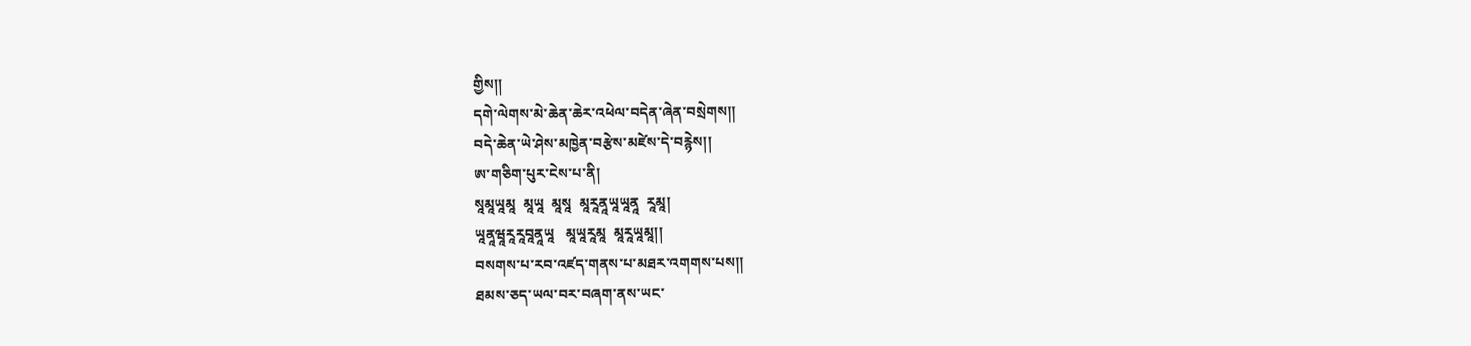གྱིས།།
དགེ་ལེགས་མེ་ཆེན་ཆེར་འཕེལ་བདེན་ཞེན་བསྲེགས།།
བདེ་ཆེན་ཡེ་ཤེས་མཁྱེན་བརྩེས་མཛེས་དེ་བརྙེས།།
ཨ་གཅིག་པུར་ངེས་པ་ནི།
སཱམཱཡཱམཱ  མཱཡཱ  མཱསཱ  མཱརཱནཱཡཱཡཱནཱ  རཱམཱ།
ཡཱནཱཝཱརཱརཱབཱནཱཡཱ   མཱཡཱརཱམཱ  མཱརཱཡཱམཱ།།
བསགས་པ་རབ་འཛད་གནས་པ་མཐར་འགགས་པས།།
ཐམས་ཅད་ཡལ་བར་བཞག་ནས་ཡང་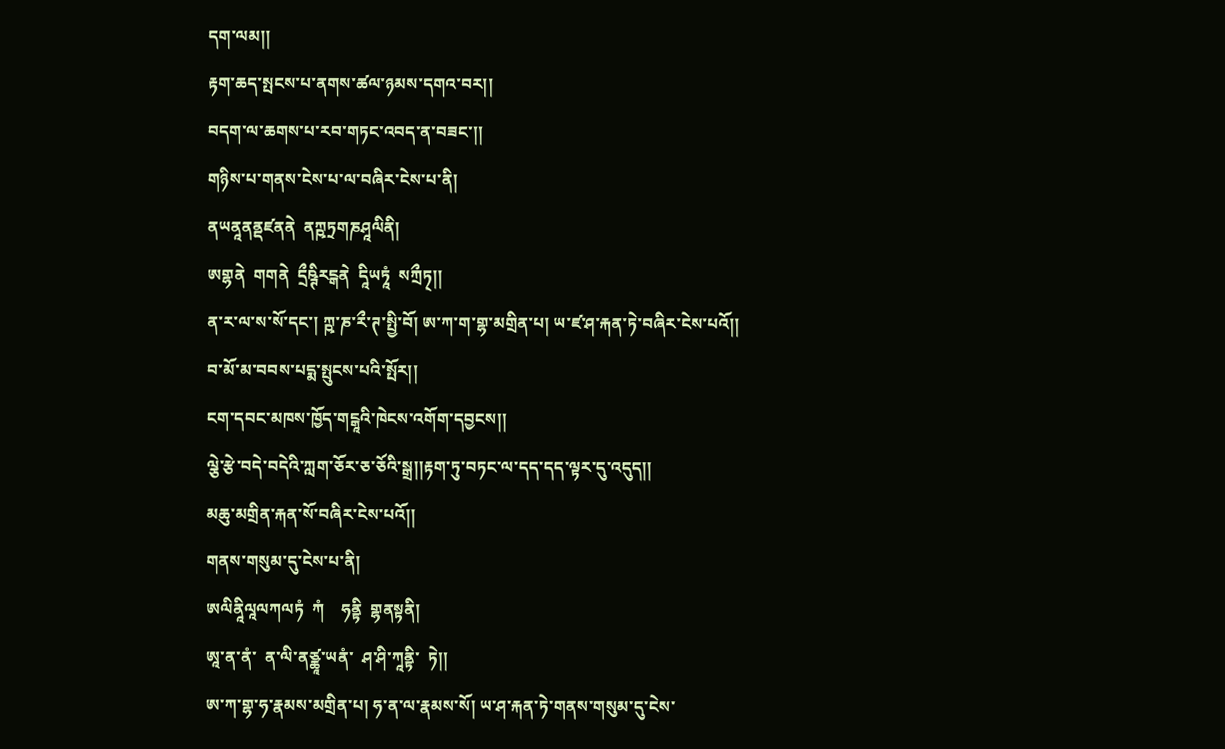དག་ལམ།།
རྟག་ཆད་སྤངས་པ་ནགས་ཚལ་ཉམས་དགའ་བར།།
བདག་ལ་ཆགས་པ་རབ་གཏང་འབད་ན་བཟང་།།
གཉིས་པ་གནས་ངེས་པ་ལ་བཞིར་ངེས་པ་ནི།
ནཡནཱནནྡཛནནེ  ནཀྵཏྲགཎཤཱལིནི།
ཨགྷནེ  གགནེ  དྲྀཥྚིརངྒནེ  དཱིཡཏཱཾ  སཀྲྀཏ྄།།
ན་ར་ལ་ས་སོ་དང་། ཀྵ་ཎ་རྀ་ཊ་སྤྱི་བོ། ཨ་ཀ་ག་གྷ་མགྲིན་པ། ཡ་ཛ་ཤ་རྐན་ཏེ་བཞིར་ངེས་པའོ།།
བ་མོ་མ་བབས་པདྨ་སྤུངས་པའི་སྤོར།།
ངག་དབང་མཁས་ཁྱོད་གངྒཱའི་ཁེངས་འགོག་དབྱངས།།
ལྕེ་རྩེ་བདེ་བདེའི་ཀླག་ཅོར་ཅ་ཅོའི་སྒྲ།།རྟག་ཏུ་བཏང་ལ་དད་དད་ལྟར་དུ་འདུད།།
མཆུ་མགྲིན་རྐན་སོ་བཞིར་ངེས་པའོ།།
གནས་གསུམ་དུ་ངེས་པ་ནི།
ཨལིནཱིལཱལཀལཏཾ  ཀཾ    ཧནྟི  གྷནསྟནི།
ཨཱ་ན་ནཾ་  ན་ལི་ནཙྪཱ་ཡནཾ་  ཤ་ཤི་ཀཱནྟི་  ཏེ།།
ཨ་ཀ་གྷ་ཧ་རྣམས་མགྲིན་པ། ཧ་ན་ལ་རྣམས་སོ། ཡ་ཤ་རྐན་ཏེ་གནས་གསུམ་དུ་ངེས་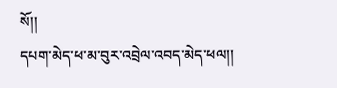སོ།།
དཔག་མེད་ཕ་མ་བུར་འབྲེལ་འབད་མེད་ཕལ།།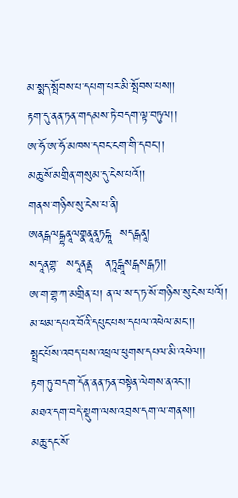མ་སྨད་སྤོབས་པ་དཔག་པར་མི་སྤོབས་པས།།
རྟག་དུ་ནན་ཏན་གདམས་ཏེ་བདག་ལྟ་བཏུལ།།
ཨ་ཧོ་ཨ་ཧོ་མཁས་དབང་ངག་གི་དབང་།།
མཆུ་སོ་མགྲིན་གསུམ་དུ་ངེས་པའོ།།
གནས་གཉིས་སུ་ངེས་པ་ནི།
ཨནངྒལངྒྷནཱལགྣནཱནཱཏངྐཱ  སདངྒནཱ།
སདཱནགྷ་  སདཱནནྡ   ནཏཱངྒཱསངྒསངྒཏ།།
ཨ་ག་གྷ་ཀ་མགྲིན་པ། ན་ལ་ས་ད་ཏ་སོ་གཉིས་སུ་ངེས་པའོ།།
མ་ཕམ་དཔའ་བོའི་དཔུང་པས་དཔལ་འཕེལ་མང་།།
སྤྲང་པོས་འབད་པས་འཕྲལ་ཕུགས་དཔལ་མི་འཕེལ།།
རྟག་ཏུ་བདག་དོན་ནན་ཏན་བསྟེན་ལེགས་ནའང་།།
མཐའ་དག་བདེ་སྡུག་ལས་འབྲས་དག་ལ་གནས།།
མཆུ་དང་སོ་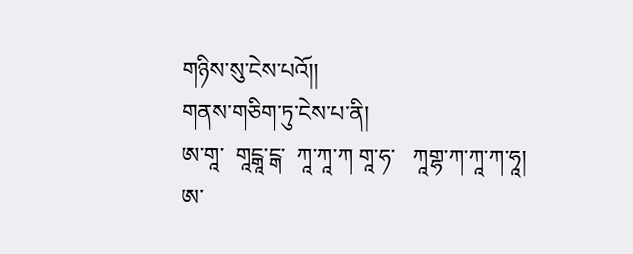གཉིས་སུ་ངེས་པའོ།།
གནས་གཅིག་ཏུ་ངེས་པ་ནི།
ཨ་གཱ་  གཱངྒཱ་ངྒ་  ཀཱ་ཀཱ་ཀ གཱ་ཧ་   ཀཱགྷ་ཀ་ཀཱ་ཀ་ཧཱ།
ཨ་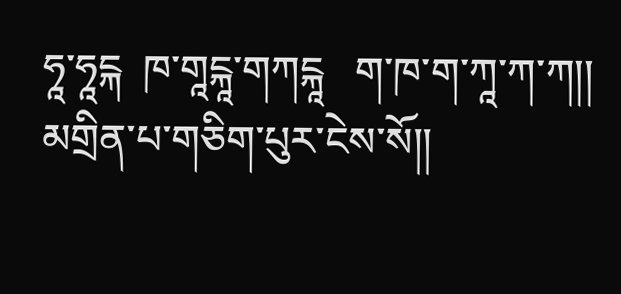ཧཱ་ཧཱངྐ  ཁ་གཱངྐཱ་གཀངྐཱ   ག་ཁ་ག་ཀཱ་ཀ་ཀ།།
མགྲིན་པ་གཅིག་པུར་ངེས་སོ།།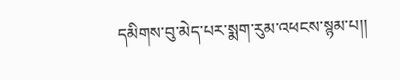དམིགས་བུ་མེད་པར་སྨག་རུམ་འཕངས་སྙམ་པ།།